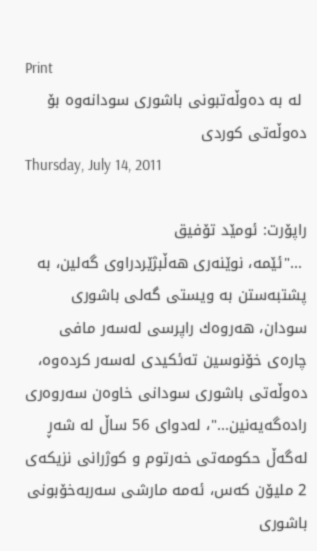Print
 له‌ به‌ ده‌وڵه‌تبونی‌ باشوری‌ سودانه‌وه‌ بۆ ده‌وڵه‌تی كوردی‌
Thursday, July 14, 2011

راپۆرت: ئومێد تۆفیق
 ..."ئێمه‌، نوێنه‌ری‌ هه‌ڵبژێردراوی‌ گه‌لین، به‌ پشتبه‌ستن به‌ ویستی‌ گه‌لی باشوری‌ سودان، هه‌روه‌ك راپرسی له‌سه‌ر مافی چاره‌ی‌ خۆنوسین ته‌ئكیدی له‌سه‌ر كرده‌وه‌، ده‌وڵه‌تی باشوری‌ سودانی‌ خاوه‌ن سه‌روه‌ری‌ راده‌گه‌یه‌نین..."، له‌دوای‌ 56 ساڵ له‌ شه‌ڕ له‌گه‌ڵ حكومه‌تی خه‌رتوم و كوژرانی نزیكه‌ی‌ 2 ملیۆن كه‌س، ئه‌مه‌ مارشی سه‌ربه‌خۆبونی‌ باشوری‌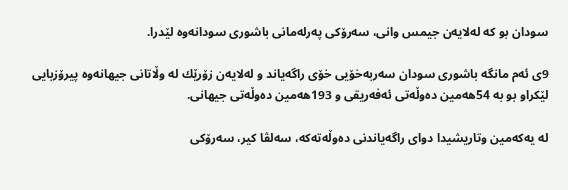سودان بو كه‌ له‌لایه‌ن جیمس وانی‌، سه‌رۆكی په‌رله‌مانی‌ باشوری‌ سودانه‌وه‌ لێدرا.

9ی‌ ئه‌م مانگه‌ باشوری‌ سودان سه‌ربه‌خۆیی خۆی‌ راگه‌یاند و له‌لایه‌ن زۆرێك له‌ وڵاتانی‌ جیهانه‌وه پیرۆزبایی لێكراو بو به‌ 54هه‌مین ده‌وڵه‌تی ئه‌فه‌ریقی و 193هه‌مین ده‌وڵه‌تی جیهانی‌.

له‌ یه‌كه‌مین وتاریشیدا دوای‌ راگه‌یاندنی ده‌وڵه‌ته‌كه‌، سه‌لڤا كیر، سه‌رۆكی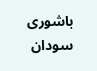باشوری‌ سودان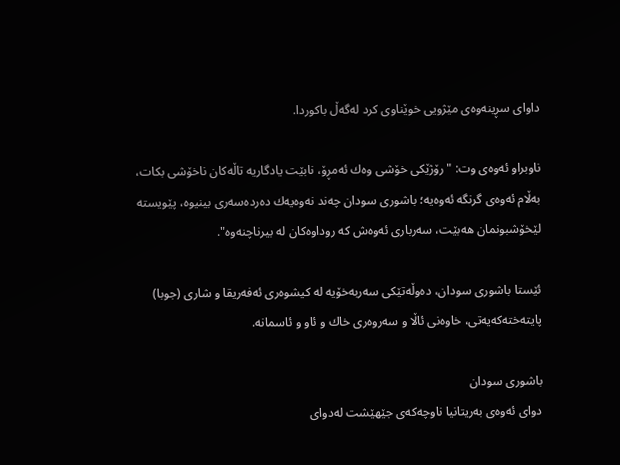داوای‌ سڕینه‌وه‌ی‌ مێژویی خوێناوی‌ كرد له‌گه‌ڵ باكوردا.

ناوبراو ئه‌وه‌ی وت: "رۆژێكی خۆشی وه‌ك ئه‌مڕۆ‌، نابێت یادگاریه‌ تاڵه‌كان ناخۆشی‌ بكات، به‌ڵام ئه‌وه‌ی‌ گرنگه‌ ئه‌وه‌یه‌؛ باشوری‌ سودان چه‌ند نه‌وه‌یه‌ك ده‌رده‌سه‌ری‌ بینیوه‌، پێویسته‌ لێخۆشبونمان هه‌بێت، سه‌رباری‌ ئه‌وه‌ش كه‌‌ روداوه‌كان له‌ بیرناچنه‌وه‌".

ئێستا باشوری‌ سودان، ده‌وڵه‌تێكی سه‌ربه‌خۆیه‌ له‌ كیشوه‌ری‌ ئه‌فه‌ریقا و شاری‌ (جوبا) پایته‌خته‌كه‌یه‌تی، خاوه‌نی ئاڵا و سه‌روه‌ری‌ خاك و ئاو و ئاسمانه‌.

باشوری‌ سودان
دوای‌ ئه‌وه‌ی‌ به‌ریتانیا ناوچه‌كه‌ی‌ جێهێشت له‌دوای‌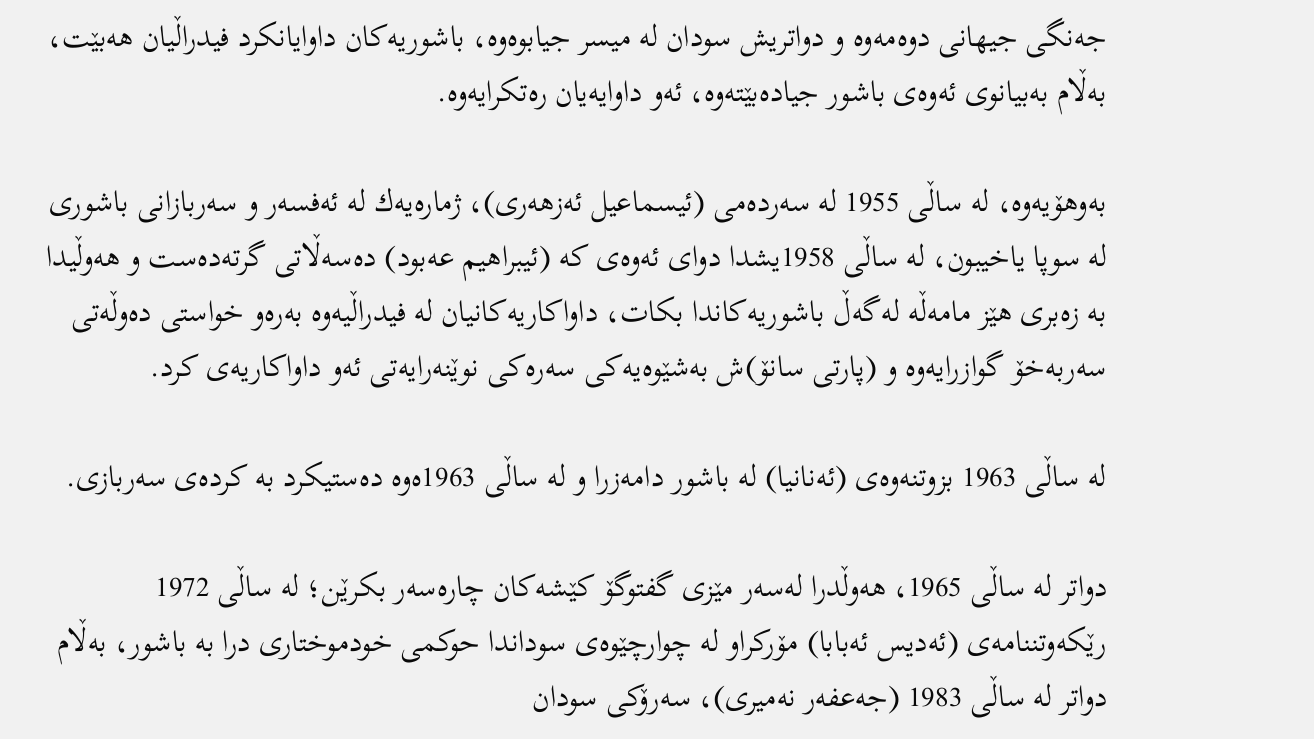جه‌نگی جیهانی‌ دوه‌مه‌وه‌ و دواتریش سودان له‌ میسر جیابوه‌وه‌، باشوریه‌كان داوایانكرد فیدراڵیان هه‌بێت، به‌ڵام به‌بیانوی‌ ئه‌وه‌ی‌ باشور جیاده‌بێته‌وه‌، ئه‌و‌ داوایه‌یان ره‌تكرایه‌وه‌.

به‌وهۆیه‌وه‌، له‌ ساڵی‌ 1955 له‌ سه‌رده‌می‌ (ئیسماعیل ئه‌زهه‌ری‌)، ژماره‌یه‌ك له‌ ئه‌فسه‌ر و سه‌ربازانی‌ باشوری‌ له‌ سوپا یاخیبون، له‌ ساڵی‌ 1958یشدا دوای‌ ئه‌وه‌ی‌ كه‌ (ئیبراهیم عه‌بود) ده‌سه‌ڵاتی‌ گرته‌ده‌ست و هه‌وڵیدا به‌ زه‌بری‌ هێز مامه‌ڵه‌ له‌گه‌ڵ باشوریه‌كاندا بكات، داواكاریه‌كانیان له‌ فیدراڵیه‌وه‌ به‌ره‌و خواستی‌ ده‌وڵه‌تی سه‌ربه‌خۆ گوازرایه‌وه‌ و (پارتی سانۆ)ش به‌شێوه‌یه‌كی سه‌ره‌كی نوێنه‌رایه‌تی ئه‌و داواكاریه‌ی‌ ‌كرد.

له‌ ساڵی‌ 1963 بزوتنه‌وه‌ی‌ (ئه‌نانیا) له‌ باشور دامه‌زرا و له‌ ساڵی‌ 1963ه‌وه‌ ده‌ستیكرد به‌ كرده‌ی‌ سه‌ربازی.

دواتر له‌ ساڵی‌ 1965، هه‌وڵدرا له‌سه‌ر مێزی‌ گفتوگۆ كێشه‌كان چاره‌سه‌ر بكرێن؛ له‌ ساڵی‌ 1972 رێكه‌وتننامه‌ی‌ (ئه‌دیس ئه‌بابا) مۆركراو له‌ چوارچێوه‌ی‌ سوداندا حوكمی خودموختاری‌ درا به‌ باشور، به‌ڵام دواتر له‌ ساڵی‌ 1983 (جه‌عفه‌ر نه‌میری‌)، سه‌رۆكی سودان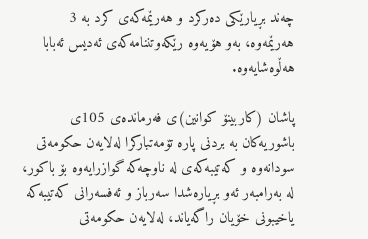چه‌ند بڕیارێكی ده‌ركرد و هه‌رێمه‌كه‌ی‌ كرد به‌ 3 هه‌رێمه‌وه‌، به‌و هۆیه‌وه‌ رێكه‌وتننامه‌كه‌ی‌ ئه‌دیس ئه‌بابا هه‌ڵوه‌شایه‌وه‌.

پاشان (كاربینۆ كوانین)ی‌ فه‌رمانده‌ی‌ 105ی‌ باشوریه‌كان به‌ بردنی پاره‌ تۆمه‌تباركرا له‌لایه‌ن حكومه‌تی سودانه‌وه ‌و كه‌تیبه‌كه‌ی‌ له‌ ناوچه‌كه‌ گوازرایه‌وه‌ بۆ باكور، له‌ به‌رامبه‌ر ئه‌و بڕیاره‌شدا سه‌رباز و ئه‌فسه‌رانی‌ كه‌تیبه‌كه‌ یاخیبونی خۆیان‌ راگه‌یاند، له‌لایه‌ن حكومه‌تی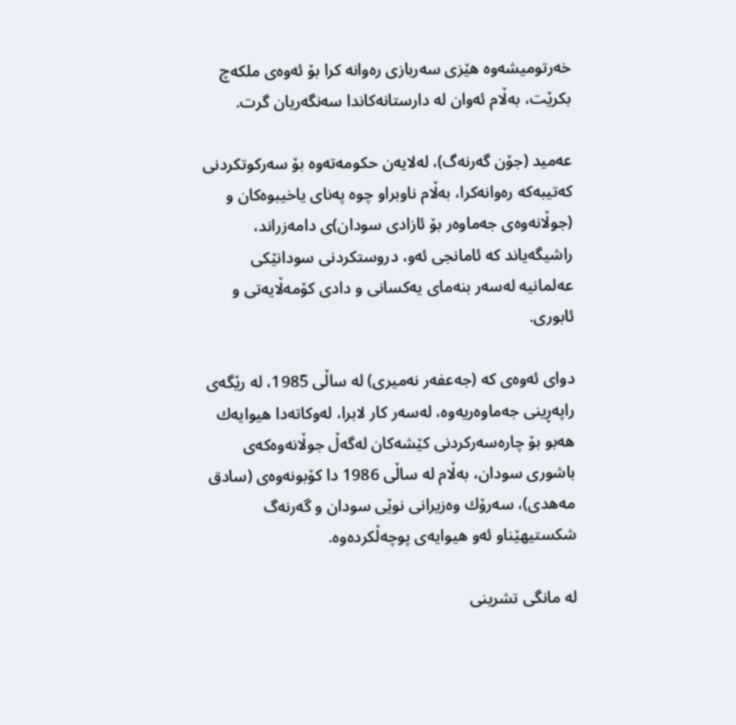خه‌رتومیشه‌وه‌ هێزی‌ سه‌ربازی ره‌وانه‌ كرا بۆ ئه‌وه‌ی‌ ملكه‌چ بكرێت، به‌ڵام ئه‌وان‌ له‌ دارستانه‌كاندا سه‌نگه‌ریان‌ گرت.

عه‌مید (جۆن گه‌رنه‌گ)، له‌لایه‌ن حكومه‌ته‌وه‌ بۆ سه‌ركوتكردنی كه‌تیبه‌كه‌ ره‌وانه‌كرا، به‌ڵام ناوبراو چوه‌ په‌نای‌ یاخیبوه‌كان و (جوڵانه‌وه‌ی‌ جه‌ماوه‌ر بۆ ئازادی‌ سودان)ی‌ دامه‌زراند، راشیگه‌یاند كه‌ ئامانجی ئه‌و، دروستكردنی سودانێكی عه‌لمانیه‌ له‌سه‌ر بنه‌مای‌ یه‌كسانی و دادی‌ كۆمه‌ڵایه‌تی و ئابوری‌.

دوای‌ ئه‌وه‌ی‌‌ كه‌ (جه‌عفه‌ر نه‌میری‌) له‌ ساڵی‌ 1985، له‌ رێگه‌ی‌ راپه‌ڕینی‌ جه‌ماوه‌ریه‌وه‌، له‌سه‌ر كار لابرا، له‌وكاته‌دا هیوایه‌ك هه‌بو بۆ چاره‌سه‌ركردنی كێشه‌كان له‌گه‌ڵ جوڵانه‌وه‌كه‌ی‌ باشوری‌ سودان، به‌ڵام له‌ ساڵی‌ 1986 دا كۆبونه‌وه‌ی‌ (سادق مه‌هدی‌)، سه‌رۆك وه‌زیرانی نوێی‌ سودان و گه‌رنه‌گ شكستیهێناو ئه‌و هیوایه‌ی‌ پوچه‌ڵكرده‌وه‌.

له‌ مانگی تشرینی‌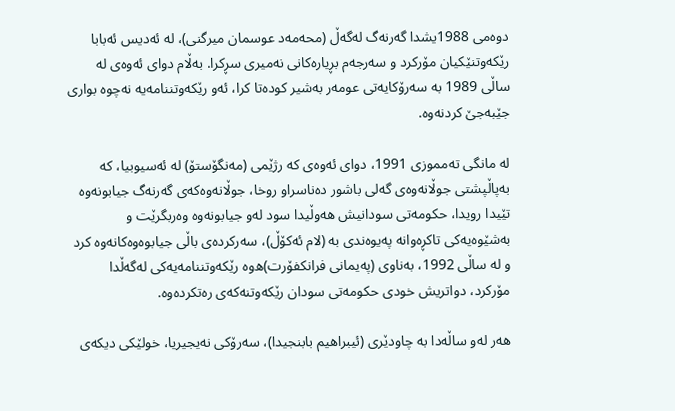دوه‌می 1988یشدا گه‌رنه‌گ له‌گه‌ڵ (محه‌مه‌د عوسمان میرگنی)، له‌ ئه‌دیس ئه‌بابا رێكه‌وتنێكیان مۆركرد و سه‌رجه‌م بڕیاره‌كانی نه‌میری‌ سڕكرا. به‌ڵام دوای‌ ئه‌وه‌ی‌ له‌ ساڵی‌ 1989 به‌ سه‌رۆكایه‌تی عومه‌ر به‌شیر كوده‌تا كرا، ئه‌و رێكه‌وتننامه‌یه‌ نه‌چوه‌ بواری‌ جێبه‌جێ كردنه‌وه‌.

له‌ مانگی ته‌مموزی‌ 1991، دوای‌ ئه‌وه‌ی‌‌ كه‌ رژێمی (مه‌نگۆستۆ) له‌ ئه‌سیوبیا، كه‌ به‌پاڵپشتی‌ جوڵانه‌وه‌ی‌ گه‌لی‌ باشور ده‌ناسراو روخا، جوڵانه‌وه‌كه‌ی‌ گه‌رنه‌گ جیابونه‌وه‌ تێیدا رویدا، حكومه‌تی سودانیش هه‌وڵیدا سود له‌و جیابونه‌وه‌ وه‌ربگرێت و به‌شێوه‌یه‌كی تاكڕه‌وانه‌ په‌یوه‌ندی به‌ (لام ئه‌كۆڵ)، سه‌ركرده‌ی‌ باڵی‌ جیابوه‌وه‌كانه‌وه‌ كرد و له‌ ساڵی‌ 1992، به‌ناوی‌ (په‌یمانی‌ فرانكفۆرت)ه‌وه‌ رێكه‌وتننامه‌یه‌كی له‌گه‌ڵدا مۆركرد، دواتریش خودی‌ حكومه‌تی سودان رێكه‌و‌تنه‌كه‌ی‌ ره‌تكرده‌وه‌.

هه‌ر له‌و ساڵه‌دا به‌ چاودێری‌ (ئیبراهیم بابنجیدا)، سه‌رۆكی نه‌یجیریا، خولێكی دیكه‌ی‌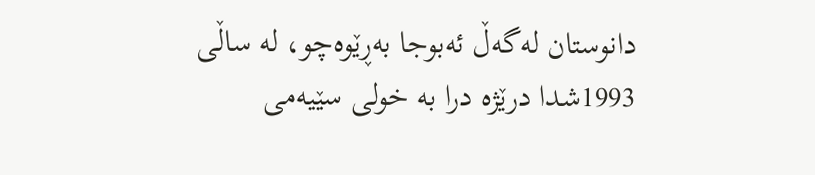دانوستان له‌گه‌ڵ ئه‌بوجا به‌ڕێوه‌چو، له‌ ساڵی‌ 1993شدا درێژه‌ درا به‌ خولی‌ سێیه‌می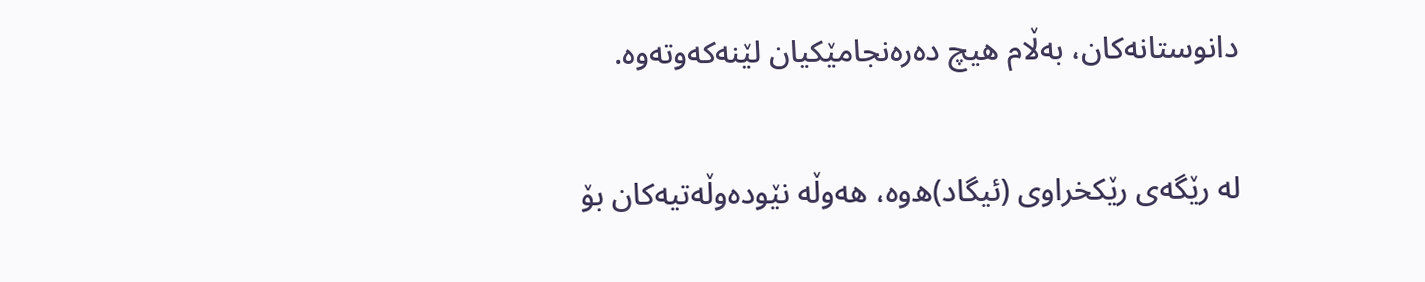دانوستانه‌كان، به‌ڵام هیچ ده‌ره‌نجامێكیان لێنه‌كه‌وته‌وه‌.

له‌ رێگه‌ی‌ رێكخراوی‌ (ئیگاد)ه‌وه‌، هه‌وڵه‌ نێوده‌وڵه‌تیه‌كان بۆ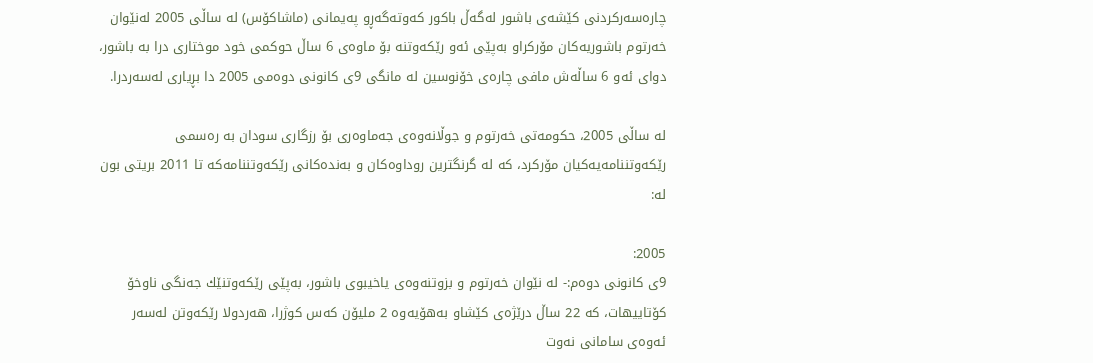چاره‌سه‌ركردنی كێشه‌ی‌ باشور له‌گه‌ڵ باكور كه‌وته‌گه‌ڕو په‌یمانی‌ (ماشاكۆس) له‌ ساڵی‌ 2005 له‌نێوان خه‌رتوم باشوریه‌كان مۆركراو به‌پێی‌ ئه‌و رێكه‌وتنه‌ بۆ ماوه‌ی‌ 6 ساڵ حوكمی خود موختاری‌ درا به‌ باشور، دوای‌ ئه‌و 6 ساڵه‌ش مافی چاره‌ی‌ خۆنوسین له‌ مانگی 9ی‌ كانونی دوه‌می‌ 2005 دا بڕیاری‌ له‌سه‌ردرا.

له‌ ساڵی‌ 2005، حكومه‌تی خه‌رتوم و جوڵانه‌وه‌ی‌ جه‌ماوه‌ری‌ بۆ رزگاری‌ سودان به‌ ره‌سمی رێكه‌وتننامه‌یه‌كیان مۆركرد، كه‌ له‌ گرنگترین روداوه‌كان و به‌نده‌كانی‌ رێكه‌وتننامه‌كه‌ تا 2011 بریتی‌ بون له‌:

2005:
9ی‌ كانونی دوه‌م:- له‌ نێوان خه‌رتوم و بزوتنه‌وه‌ی‌ یاخیبوی‌ باشور، به‌پێی‌ رێكه‌وتنێك جه‌نگی ناوخۆ كۆتاییهات، كه‌ 22 ساڵ درێژه‌ی‌ كێشاو به‌هۆیه‌وه‌ 2 ملیۆن كه‌س كوژرا، هه‌ردولا رێكه‌وتن له‌سه‌ر ئه‌وه‌ی‌ سامانی‌ نه‌وت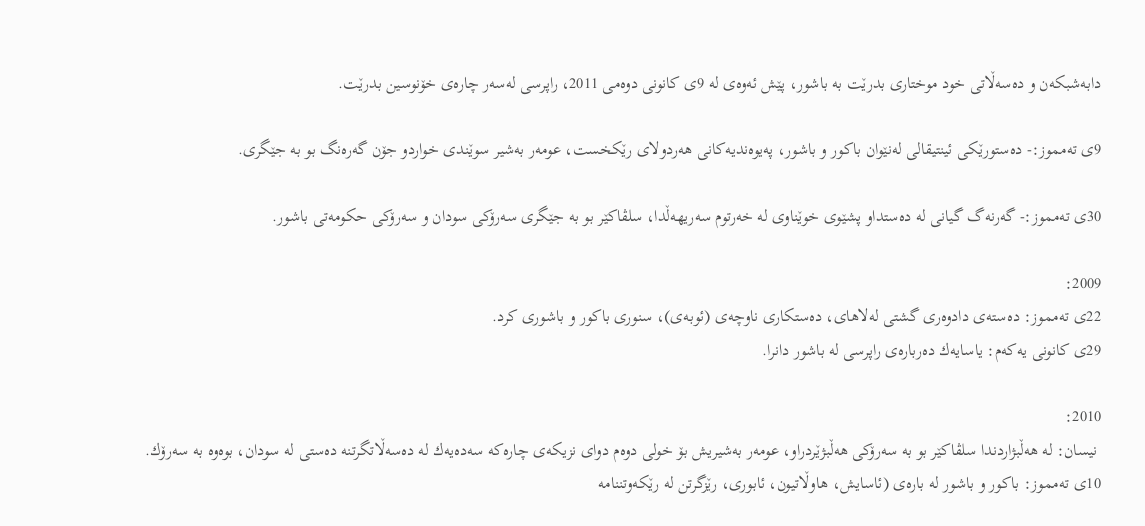دابه‌شبكه‌ن و ده‌سه‌ڵاتی خود موختاری‌ بدرێت به‌ باشور، پێش ئه‌وه‌ی‌ له‌ 9ی‌ كانونی دوه‌می‌ 2011، راپرسی له‌سه‌ر چاره‌ی‌ خۆنوسین بدرێت.

9ی‌ ته‌مموز:- ده‌ستورێكی ئینتیقالی‌ له‌نێوان باكور و باشور، په‌یوه‌ندیه‌كانی‌ هه‌ردولای‌ رێكخست، عومه‌ر به‌شیر سوێندی‌ خواردو جۆن گه‌ره‌نگ بو به‌ جێگری‌.

30ی‌ ته‌مموز:- گه‌ر‌نه‌گ گیانی له‌ ده‌ستداو پشێوی‌ خوێناوی‌ له‌ خه‌رتوم سه‌ریهه‌ڵدا، سلڤاكێر بو به‌ جێگری‌ سه‌رۆكی سودان و سه‌رۆكی حكومه‌تی‌ باشور.

2009:
22ی‌ ته‌مموز: ده‌سته‌ی‌ دادوه‌ری‌ گشتی‌ له‌لاهای‌، ده‌ستكاری‌ ناوچه‌ی‌ (ئوبه‌ی)، سنوری‌ باكور و باشوری‌ كرد.
29ی‌ كانونی یه‌كه‌م: یاسایه‌ك ده‌رباره‌ی‌ راپرسی له‌ باشور دانرا.

2010:
 نیسان: له‌ هه‌ڵبژاردندا سلڤاكێر بو به‌ سه‌رۆكی هه‌ڵبژێردراو، عومه‌ر به‌شیریش بۆ خولی‌ دوه‌م دوای‌ نزیكه‌ی‌ چاره‌كه‌ سه‌ده‌یه‌ك له‌ ده‌سه‌ڵاتگرتنه‌ ده‌ستی‌ له‌ سودان، بوه‌وه‌ به‌ سه‌رۆك.
10ی‌ ته‌مموز: باكور و باشور له‌ باره‌ی‌ (ئاسایش، هاوڵاتیون، ئابوری‌، رێزگرتن له‌ رێكه‌وتننامه‌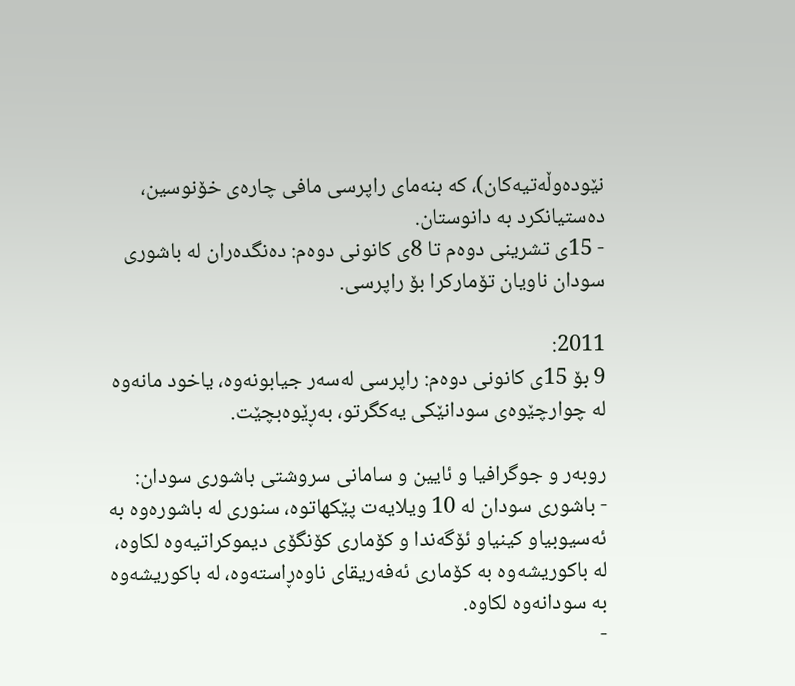نێوده‌وڵه‌تیه‌كان)، كه‌ بنه‌مای‌ راپرسی مافی چاره‌ی‌ خۆنوسین، ده‌ستیانكرد به‌ دانوستان.
- 15ی‌ تشرینی‌ دوه‌م تا 8ی‌ كانونی دوه‌م: ده‌نگده‌ران له‌ باشوری‌ سودان ناویان تۆماركرا بۆ راپرسی.

2011:
9 بۆ 15ی‌ كانونی‌ دوه‌م: راپرسی له‌سه‌ر جیابونه‌وه‌، یاخود مانه‌وه‌ له‌ چوارچێوه‌ی‌ سودانێكی یه‌كگرتو، به‌ڕێوه‌بچێت.

روبه‌ر و جوگرافیا و ئایین و سامانی سروشتی‌ باشوری‌ سودان:
- باشوری‌ سودان له‌ 10 ویلایه‌ت پێكهاتوه‌، سنوری‌ له‌ باشوره‌وه‌ به‌ ئه‌سیوبیاو كینیاو ئۆگه‌ندا و كۆماری‌ كۆنگۆی‌ دیموكراتیه‌وه‌ لكاوه‌، له‌ باكوریشه‌وه‌ به‌ كۆماری‌ ئه‌فه‌ریقای‌ ناوه‌ڕاسته‌وه‌، له‌ باكوریشه‌وه‌ به‌ سودانه‌وه‌ لكاوه‌.
-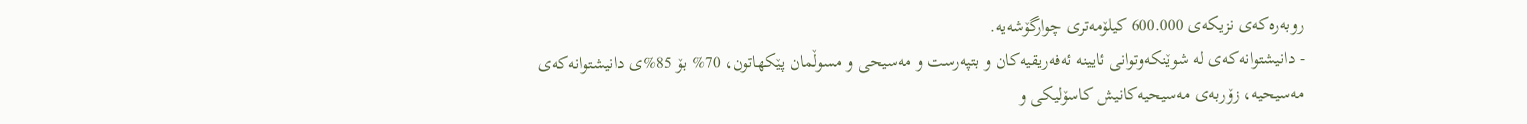روبه‌ره‌كه‌ی‌ نزیكه‌ی‌ 600.000 كیلۆمه‌تری‌ چوارگۆشه‌یه‌.
- دانیشتوانه‌كه‌ی‌ له‌ شوێنكه‌وتوانی‌ ئایینه‌ ئه‌فه‌ریقیه‌كان و بتپه‌رست و مه‌سیحی و مسوڵمان پێكهاتون، 70% بۆ 85%ی‌ دانیشتوانه‌كه‌ی‌ مه‌سیحیه‌، زۆربه‌ی‌ مه‌سیحیه‌كانیش كاسۆلیكی و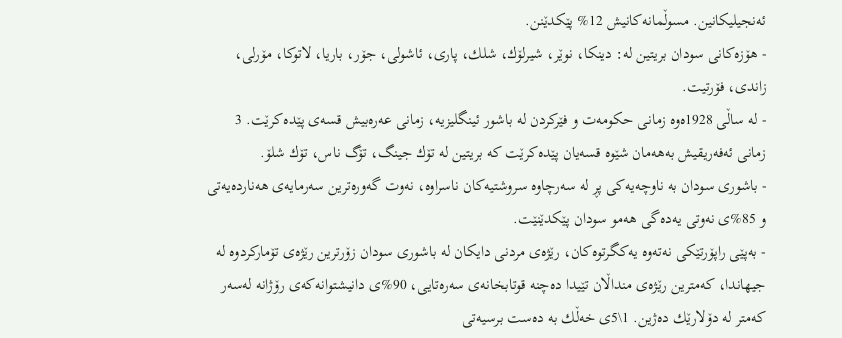ئه‌نجیلیكانین. مسوڵمانه‌كانیش 12% پێكدێنن.
- هۆزه‌كانی سودان بریتین له‌: دینكا، نوێر، شیرلۆك، شلك، پاری، ئاشولی‌، جۆر، باریا، لاتوكا، مۆرلی‌، زاندی، فۆرتیت.
- له‌ ساڵی‌ 1928ه‌وه‌ زمانی‌ حكومه‌ت و فێركردن له‌ باشور ئینگلیزیه‌، زمانی‌ عه‌ره‌بیش قسه‌ی‌ پێده‌كرێت. 3 زمانی‌ ئه‌فه‌ریقیش به‌هه‌مان شێوه‌ قسه‌یان پێده‌كرێت كه‌ بریتین له‌ تۆك جینگ، تۆگ ناس، تۆك شلۆ.
- باشوری‌ سودان به‌ ناوچه‌یه‌كی پڕ له‌ سه‌رچاوه‌ سروشتیه‌كان ناسراوه‌، نه‌وت گه‌وره‌ترین سه‌رمایه‌ی‌ هه‌نارده‌یه‌تی و 85%ی‌ نه‌وتی یه‌ده‌گی هه‌مو سودان پێكدێنێت.
- به‌پێی‌ راپۆرتێكی‌ نه‌ته‌وه‌ یه‌كگرتوه‌كان، رێژه‌ی‌ مردنی دایكان له‌ باشوری‌ سودان زۆرترین رێژه‌ی‌ تۆماركردوه‌ له‌ جیهاندا، كه‌مترین رێژه‌ی‌ منداڵان تێیدا ده‌چنه‌ قوتابخانه‌ی‌ سه‌ره‌تایی، 90%ی‌ دانیشتوانه‌كه‌ی‌ رۆژانه‌ له‌سه‌ر كه‌متر له‌ دۆلارێك ده‌ژین. 1\5ی‌ خه‌ڵك به‌ ده‌ست برسیه‌تی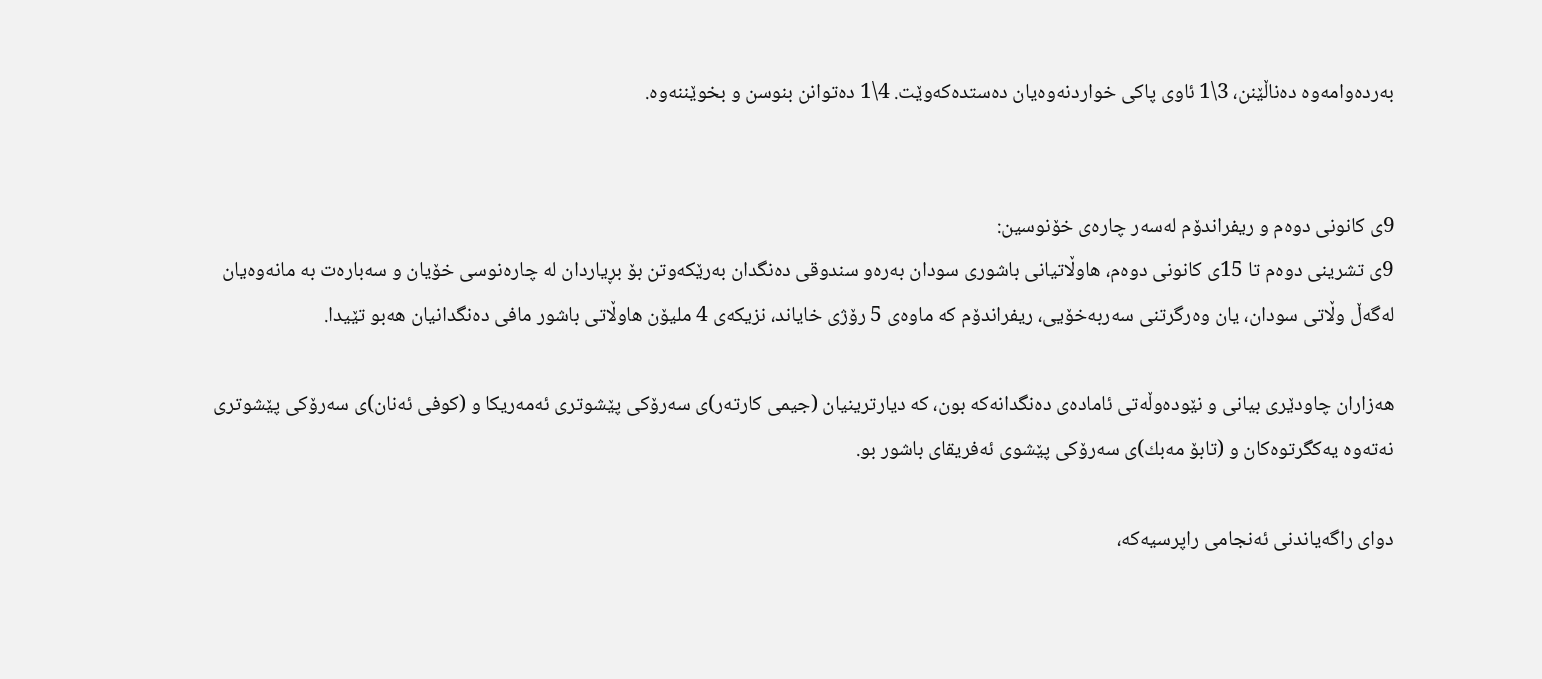به‌رده‌وامه‌وه‌ ده‌ناڵێنن، 3\1 ئاوی‌ پاكی خواردنه‌وه‌یان ده‌ستده‌كه‌وێت. 4\1 ده‌توانن بنوسن و بخوێننه‌وه‌.


9ی‌ كانونی دوه‌م و ریفراندۆم له‌سه‌ر چاره‌ی‌ خۆنوسین:
9ی‌ تشرینی‌ دوه‌م تا 15ی‌ كانونی دوه‌م، هاوڵاتیانی باشوری سودان به‌ره‌و سندوقی ده‌نگدان به‌رێكه‌وتن بۆ بڕیاردان له‌ چاره‌نوسی خۆیان و سه‌باره‌ت به‌ مانه‌وه‌یان له‌گه‌ڵ وڵاتی سودان، یان وه‌رگرتنی سه‌ربه‌خۆیی، ریفراندۆم که‌ ماوه‌ی 5 رۆژی‌ خایاند، نزیكه‌ی 4 ملیۆن هاوڵاتی باشور مافی ده‌نگدانیان هه‌بو تێیدا.

هه‌زاران چاودێری بیانی و نێوده‌وڵه‌تی ئاماده‌ی ده‌نگدانه‌كه‌ بون، كه‌ دیارترینیان (جیمی كارته‌ر)ی سه‌رۆكی پێشوتری ئه‌مه‌ریكا و (كوفی ئه‌نان)ی سه‌رۆكی پێشوتری نه‌ته‌وه‌ یه‌كگرتوه‌كان و (تابۆ مه‌بك)ی سه‌رۆكی پێشوی ئه‌فریقای باشور بو.

دوای‌ راگه‌یاندنی ئه‌نجامی‌ راپرسیه‌كه‌،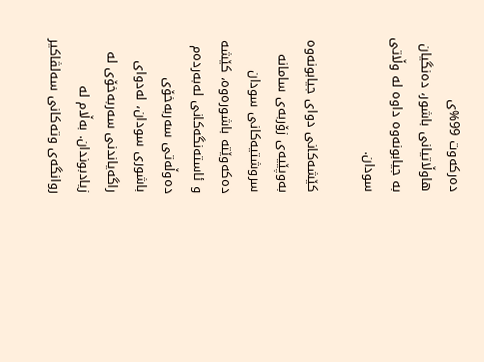ده‌ركه‌وت 99%ی‌ هاوڵاتیانی باشور، ده‌نگیان به‌ جیابونه‌وه‌ داوه‌ له‌ وڵاتی سودان.

كێشه‌كانی‌ دوای‌ جیابونه‌وه‌
به‌وپێیه‌ی‌ زۆربه‌ی‌ سامانه‌ سروشتیه‌كانی‌ سودان ده‌كه‌وێته‌ باشوره‌وه‌، كێشه‌ و ئاسته‌نگه‌كانی‌ له‌به‌رده‌م ده‌وڵه‌تی سه‌ربه‌خۆی‌ باشوری‌ سودان، له‌دوای‌ راگه‌یاندنی سه‌ربه‌خۆی‌ له‌ زیادبوندان. به‌ڵام له‌ روانگه‌ی‌ وته‌كانی‌ سه‌لڤاكیر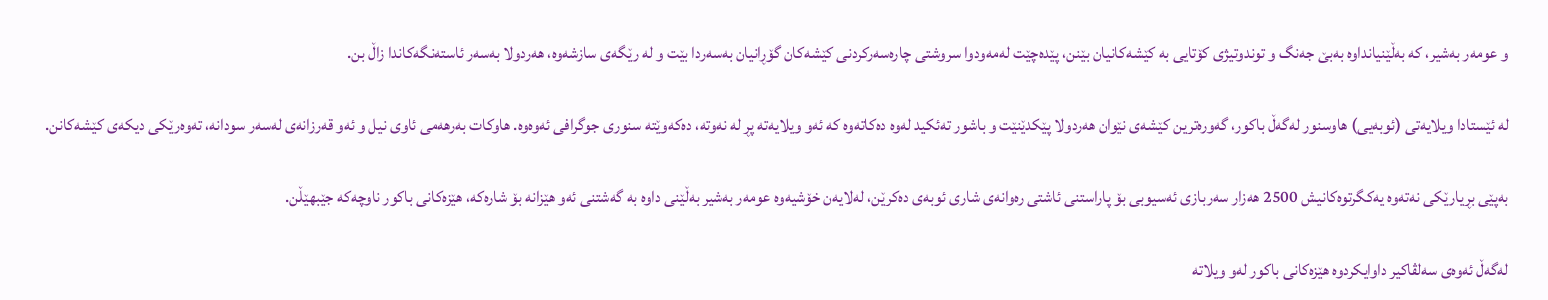و عومه‌ر به‌شیر، كه‌ به‌ڵێنیانداوه‌ به‌بێ جه‌نگ و توندوتیژی‌ كۆتایی به‌ كێشه‌كانیان بێنن، پێده‌چێت له‌مه‌ودوا سروشتی‌ چاره‌سه‌ركردنی كێشه‌كان گۆڕانیان به‌سه‌ردا بێت و له‌ رێگه‌ی‌ سازشه‌وه‌، هه‌ردولا به‌سه‌ر ئاسته‌نگه‌كاندا زاڵ بن.

له‌ ئێستادا ویلایه‌تی‌ (ئوبه‌یی) هاوسنور له‌گه‌ڵ باكور، گه‌وره‌ترین كێشه‌ی‌ نێوان هه‌ردولا پێكدێنێت و باشور ته‌ئكید له‌وه‌ ده‌كاته‌وه‌ كه‌ ئه‌و ویلایه‌ته‌ پڕ له‌ نه‌وته‌، ده‌كه‌وێته‌‌ سنوری جوگرافی ئه‌وه‌وه‌. هاوكات به‌رهه‌می ئاوی‌ نیل و ئه‌و قه‌رزانه‌ی‌ له‌سه‌ر سودانه‌، ته‌وه‌رێكی دیكه‌ی‌ كێشه‌كانن.

به‌پێی‌ بڕیارێكی‌ نه‌ته‌وه‌ یه‌كگرتوه‌كانیش 2500 هه‌زار سه‌ربازی‌ ئه‌سیوبی بۆ پاراستنی ئاشتی‌ ره‌وانه‌ی‌ شاری‌ ئوبه‌ی‌ ده‌كرێن، له‌لایه‌ن خۆشیه‌وه‌ عومه‌ر به‌شیر به‌ڵێنی‌ داوه‌ به‌ گه‌شتنی ئه‌و هێزانه‌ بۆ شاره‌كه‌، هێزه‌كانی‌ باكور ناوچه‌كه‌ جێبهێڵن.

له‌گه‌ڵ ئه‌وه‌ی‌ سه‌لڤاكیر داوایكردوه‌ هێزه‌كانی‌ باكور له‌و ویلاته‌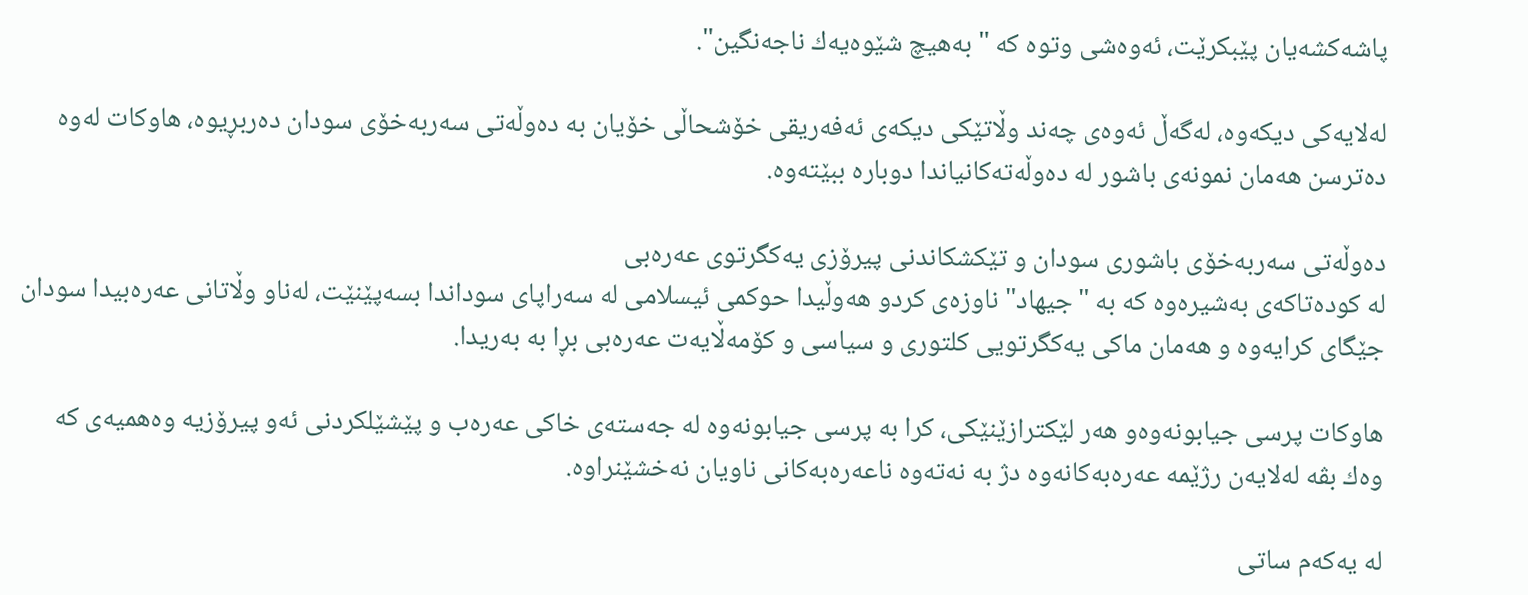پاشه‌كشه‌یان پێبكرێت، ئه‌وه‌شی وتوه‌ كه‌ "به‌هیچ شێوه‌یه‌ك ناجه‌نگین".

له‌لایه‌كی دیكه‌وه‌، له‌گه‌ڵ ئه‌وه‌ی‌ چه‌ند وڵاتێكی دیكه‌ی‌ ئه‌فه‌ریقی خۆشحاڵی‌ خۆیان به‌ ده‌وڵه‌تی سه‌ربه‌خۆی‌ سودان ده‌ربڕیوه‌، هاوكات له‌وه‌ ده‌ترسن هه‌مان نمونه‌ی‌ باشور له‌ ده‌وڵه‌ته‌كانیاندا دوباره‌ ببێته‌وه‌.

ده‌وڵه‌تی سه‌ربه‌خۆی‌ باشوری‌ سودان و تێكشكاندنی پیرۆزی یه‌كگرتوی‌ عه‌ره‌بی
له‌ كوده‌تاكه‌ی‌‌ به‌شیره‌وه‌ كه‌ به‌ "جیهاد" ناوزه‌ی‌ كردو هه‌وڵیدا حوكمی ئیسلامی له‌ سه‌راپای‌ سوداندا بسه‌پێنێت، له‌ناو وڵاتانی‌ عه‌ره‌بیدا سودان جێگای‌ كرایه‌وه ‌و هه‌مان ماكی‌ یه‌كگرتویی كلتوری‌ و سیاسی و كۆمه‌ڵایه‌ت عه‌ره‌بی بڕا به‌ به‌ریدا.

هاوكات پرسی جیابونه‌وه‌و هه‌ر لێكترازێنێكی، كرا به‌ پرسی جیابونه‌وه‌ له‌ جه‌سته‌ی‌ خاكی عه‌ره‌ب و پێشێلكردنی ئه‌و پیرۆزیه‌ وه‌همیه‌ی‌ كه‌ وه‌ك بڤه‌ له‌لایه‌ن رژێمه‌ عه‌ره‌به‌كانه‌وه‌ دژ به‌ نه‌ته‌وه‌ ناعه‌ره‌به‌كانی‌ ناویان نه‌خشێنراوه‌.

له‌ یه‌كه‌م ساتی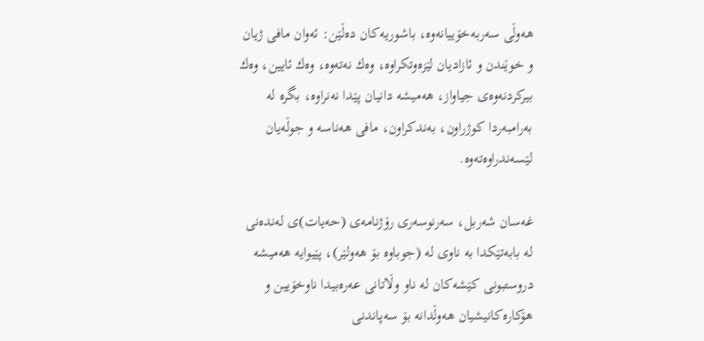هه‌وڵی‌ سه‌ربه‌خۆییانه‌وه‌، باشوریه‌كان ده‌ڵێن: ئه‌وان مافی ژیان و خوێندن و ئازادیان لێزه‌وتكراوه‌، وه‌ك نه‌ته‌وه‌، وه‌ك ئایین، وه‌ك بیركردنه‌وه‌ی‌ جیاواز، هه‌میشه‌ دانیان پێدا نه‌نراوه‌، بگره‌ له‌ به‌رامبه‌ردا كوژراون، به‌ندكراون، مافی هه‌ناسه‌ و جوڵه‌یان لێسه‌ندراوه‌ته‌وه‌.

غه‌سان شه‌ربل، سه‌رنوسه‌ری‌ رۆژنامه‌ی‌ (حه‌یات)ی‌ له‌نده‌نی‌ له‌ بابه‌تێكدا به‌ ناوی‌ له‌ (جوباوه‌ بۆ هه‌ولێر)، پێیوایه‌ هه‌میشه‌ دروستبونی‌ كێشه‌كان له‌ ناو وڵاتانی‌ عه‌ره‌بیدا ناوخۆیین و هۆكاره‌كانیشیان هه‌وڵدانه‌ بۆ سه‌پاندنی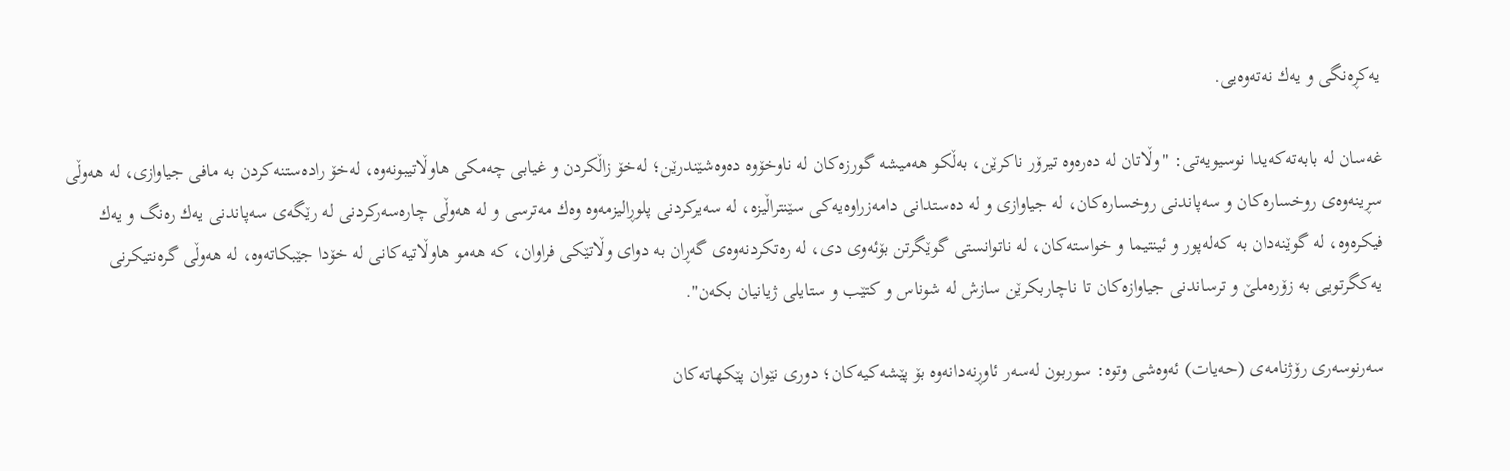یه‌كڕه‌نگی و یه‌ك نه‌ته‌وه‌یی.

غه‌سان له‌ بابه‌ته‌كه‌یدا نوسیویه‌تی‌: "وڵاتان له‌ ده‌ره‌وه‌ تیرۆر ناكرێن، به‌ڵكو هه‌میشه‌ گورزه‌كان له‌ ناوخۆوه‌ ده‌وه‌شێندرێن؛ له‌خۆ زاڵكردن و غیابی چه‌مكی هاوڵاتیبونه‌وه‌، له‌خۆ راده‌ستنه‌كردن به‌ مافی جیاوازی‌، له‌ هه‌وڵی‌ سڕینه‌وه‌ی‌ روخساره‌كان و سه‌پاندنی روخساره‌كان، له‌ جیاوازی‌ و له‌ ده‌ستدانی‌ دامه‌زراوه‌یه‌كی سێنتراڵیزه‌، له‌ سه‌یركردنی پلوڕالیزمه‌وه‌ وه‌ك مه‌ترسی و له‌ هه‌وڵی‌ چاره‌سه‌ركردنی له‌ رێگه‌ی‌ سه‌پاندنی یه‌ك ره‌نگ و یه‌ك فیكره‌وه‌، له‌ گوێنه‌دان به‌ كه‌له‌پور و ئینتیما و خواسته‌كان، له‌ ناتوانستی‌ گوێگرتن بۆئه‌وی‌ دی، له‌ ره‌تكردنه‌وه‌ی‌ گه‌ڕان به‌ دوای‌ وڵاتێكی فراوان، كه‌ هه‌مو هاوڵاتیه‌كانی‌ له‌ خۆدا جێبكاته‌وه‌، له‌ هه‌وڵی‌ گره‌نتیكرنی یه‌كگرتویی به‌ زۆره‌ملێ و ترساندنی‌ جیاوازه‌كان تا ناچاربكرێن سازش له‌ شوناس و كتێب و ستایلی‌ ژیانیان بكه‌ن".

سه‌رنوسه‌ری‌ رۆژنامه‌ی‌ (حه‌یات) ئه‌وه‌شی وتوه‌: سوربون له‌سه‌ر ئاوڕنه‌دانه‌وه‌ بۆ پێشه‌كیه‌كان؛ دوری‌ نێوان پێكهاته‌كان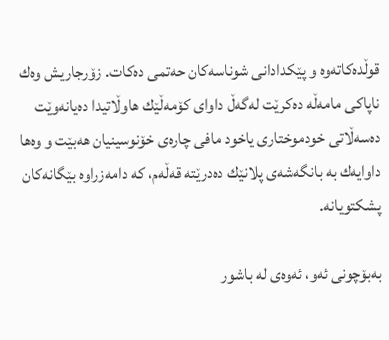قوڵده‌كاته‌وه ‌و پێكدادانی‌ شوناسه‌كان حه‌تمی ده‌كات. زۆرجاریش وه‌ك ناپاكی مامه‌ڵه‌ ده‌كرێت له‌گه‌ڵ داوای‌ كۆمه‌ڵێك هاوڵاتیدا ده‌یانه‌وێت ده‌سه‌ڵاتی خودموختاری‌ یاخود مافی چاره‌ی‌ خۆنوسینیان هه‌بێت و وه‌ها داوایه‌ك به‌ بانگه‌شه‌ی‌ پلانێك ده‌درێته‌‌ قه‌ڵه‌م، كه‌ دامه‌زراوه‌ بێگانه‌كان پشكتویانه‌.

به‌بۆچونی ئه‌و، ئه‌وه‌ی‌ له‌ باشور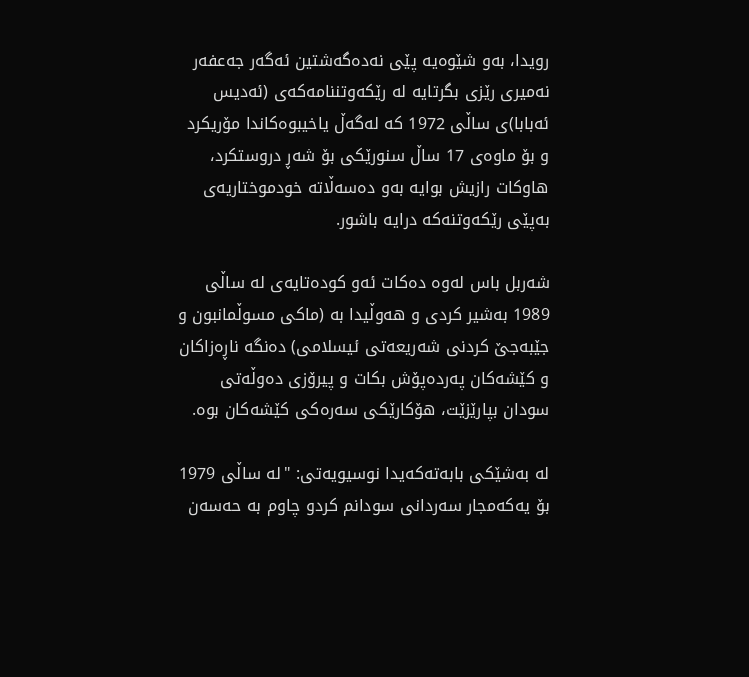رویدا، به‌و شێوه‌یه‌ پێی‌ نه‌ده‌گه‌شتین ئه‌گه‌ر جه‌عفه‌ر نه‌میری‌ رێزی‌ بگرتایه‌ له‌ رێكه‌وتننامه‌كه‌ی‌ (ئه‌دیس ئه‌بابا)ی‌ ساڵی‌ 1972 كه‌ له‌گه‌ڵ یاخیبوه‌كاندا مۆریكرد و بۆ ماوه‌ی‌ 17 ساڵ سنورێكی بۆ شه‌ڕ دروستكرد، هاوكات رازیش بوایه‌ به‌و ده‌سه‌ڵاته‌ خودموختاریه‌ی‌ به‌پێی‌ رێكه‌وتنه‌كه‌ درایه‌ باشور.

شه‌ربل باس له‌وه‌ ده‌كات ئه‌و كوده‌تایه‌ی‌ له‌ ساڵی‌ 1989 به‌شیر كردی‌ و هه‌وڵیدا به‌ (ماكی‌ مسوڵمانبون و جێبه‌جێ كردنی شه‌ریعه‌تی ئیسلامی) ده‌نگه‌ ناڕه‌زاكان و كێشه‌كان په‌رده‌پۆش بكات و پیرۆزی‌ ده‌وڵه‌تی‌ سودان بپارێزێت، هۆكارێكی‌ سه‌ره‌كی كێشه‌كان بوه‌.

له‌ به‌شێكی‌ بابه‌ته‌كه‌یدا نوسیویه‌تی: "له‌ ساڵی‌ 1979 بۆ یه‌كه‌مجار سه‌ردانی‌ سودانم كردو چاوم به‌ حه‌سه‌ن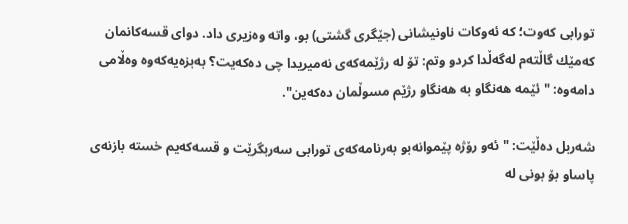تورابی كه‌وت؛ كه‌ ئه‌وكات ناونیشانی‌ (جێگری‌ گشتی‌) بو، واته‌ وه‌زیری‌ داد. دوای‌ قسه‌كانمان كه‌مێك گاڵته‌م له‌گه‌ڵدا كردو وتم: تۆ له‌ رژێمه‌كه‌ی‌ نه‌میریدا چی ده‌كه‌یت؟ به‌بزه‌یه‌كه‌وه‌ وه‌ڵامی دامه‌وه‌: "ئێمه‌ هه‌نگاو به‌ هه‌نگاو رژێم مسوڵمان ده‌كه‌ین".

شه‌ربل ده‌ڵێت: "ئه‌و رۆژه‌ پێموانه‌بو به‌رنامه‌كه‌ی‌ تورابی سه‌ربگرێت و قسه‌كه‌یم خسته‌ بازنه‌ی‌ پاساو بۆ بونی له‌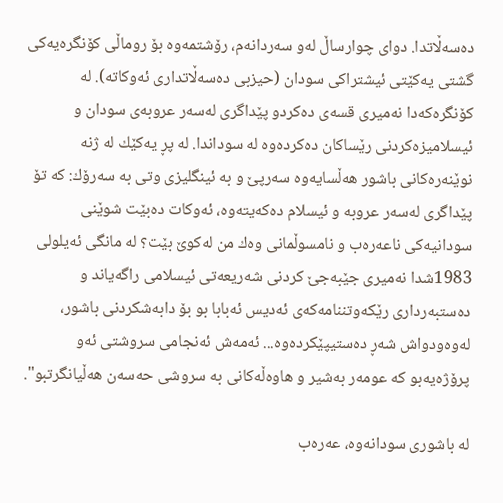ده‌سه‌ڵاتدا. دوای‌ چوارساڵ له‌و سه‌ردانه‌م، رۆشتمه‌وه‌ بۆ روماڵی‌ كۆنگره‌یه‌كی گشتی‌ یه‌كێتی ئیشتراكی سودان (حیزبی ده‌سه‌ڵاتداری‌ ئه‌وكاته‌). له‌ كۆنگره‌كه‌دا نه‌میری‌ قسه‌ی ده‌كردو پێداگری‌ له‌سه‌ر عروبه‌ی‌ سودان و ئیسلامیزه‌كردنی رێساكان ده‌كرده‌وه‌ له‌ سوداندا. له‌ پڕ یه‌كێك له‌ ژنه‌ نوێنه‌ره‌كانی‌ باشور هه‌ڵسایه‌وه‌ سه‌رپێ و به‌ ئینگلیزی‌ وتی به‌ سه‌رۆك: كه‌ تۆ پێداگری‌ له‌سه‌ر عروبه‌ و ئیسلام ده‌كه‌یته‌وه‌، ئه‌وكات ده‌بێت شوێنی‌ سودانیه‌كی ناعه‌ره‌ب و نامسوڵمانی‌ وه‌ك من له‌كوێ بێت؟ له‌ مانگی ئه‌یلولی‌ 1983شدا نه‌میری‌ جێبه‌جێ كردنی شه‌ریعه‌تی ئیسلامی راگه‌یاند و ده‌ستبه‌رداری‌ رێكه‌وتننامه‌كه‌ی‌ ئه‌دیس ئه‌بابا بو بۆ دابه‌شكردنی باشور، له‌وه‌ودواش شه‌ڕ ده‌ستیپێكرده‌وه‌... ئه‌مه‌ش ئه‌نجامی سروشتی ئه‌و پرۆژه‌یه‌بو كه‌ عومه‌ر به‌شیر و هاوه‌ڵه‌كانی‌ به‌ سروشی‌ حه‌سه‌ن هه‌ڵیانگرتبو".

له‌ باشوری‌ سودانه‌وه‌، عه‌ره‌ب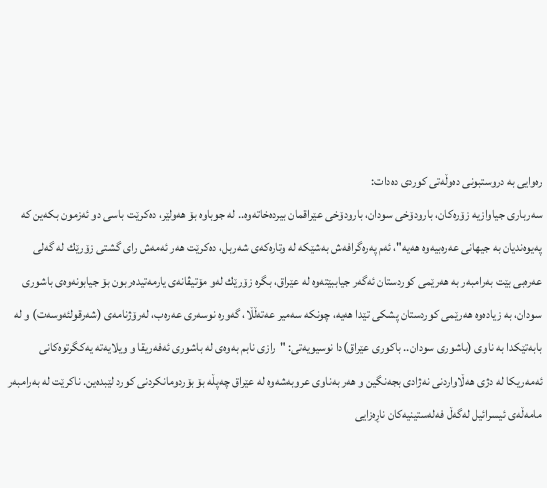ره‌وایی به‌ دروستبونی‌ ده‌وڵه‌تی كوردی‌ ده‌دات:
سه‌رباری‌ جیاوازیه‌ زۆره‌كان، بارودۆخی سودان، بارودۆخی عێراقمان بیرده‌خاته‌وه‌.. له‌ جوباوه‌ بۆ هه‌ولێر، ده‌كرێت باسی دو ئه‌زمون بكه‌ین كه‌ په‌یوه‌ندیان به‌ جیهانی‌ عه‌ره‌بیه‌وه‌ هه‌یه‌"، ئه‌م په‌ره‌گرافه‌ش به‌شێكه‌ له‌ وتاره‌كه‌ی‌ شه‌ربل، ده‌كرێت هه‌ر ئه‌مه‌ش رای‌ گشتی‌ زۆرێك له‌ گه‌لی‌‌ عه‌ره‌بی بێت به‌رامبه‌ر به‌ هه‌رێمی‌ كوردستان ئه‌گه‌ر جیاببێته‌وه‌ له‌ عێراق، بگره‌ زۆرێك له‌و مۆتیڤانه‌ی‌ یارمه‌تیده‌ربون بۆ جیابونه‌وه‌ی‌ باشوری‌ سودان، به‌ زیاده‌وه‌ هه‌رێمی‌ كوردستان پشكی تێدا هه‌یه‌، چونكه‌ سه‌میر عه‌ته‌ڵڵا، گه‌وره‌ نوسه‌ری‌ عه‌ره‌ب، له‌رۆژنامه‌ی‌ (شه‌رقولئه‌وسه‌ت) و له‌ بابه‌تێكدا به‌ ناوی‌ (باشوری‌ سودان.. باكوری‌ عێراق)دا نوسیویه‌تی: "رازی نابم به‌وه‌ی‌ له‌ باشوری‌ ئه‌فه‌ریقا و ویلایه‌ته‌ یه‌كگرتوه‌كانی ئه‌مه‌ریكا له‌ دژی‌ هه‌ڵاواردنی نه‌ژادی‌ بجه‌نگین و هه‌ر به‌ناوی‌ عروبه‌شه‌وه‌ له‌ عێراق چه‌پڵه‌ بۆ بۆردومانكردنی كورد لێبده‌ین. ناكرێت له‌ به‌رامبه‌ر مامه‌ڵه‌ی‌ ئیسرائیل له‌گه‌ڵ فه‌له‌ستینیه‌كان ناڕه‌زایی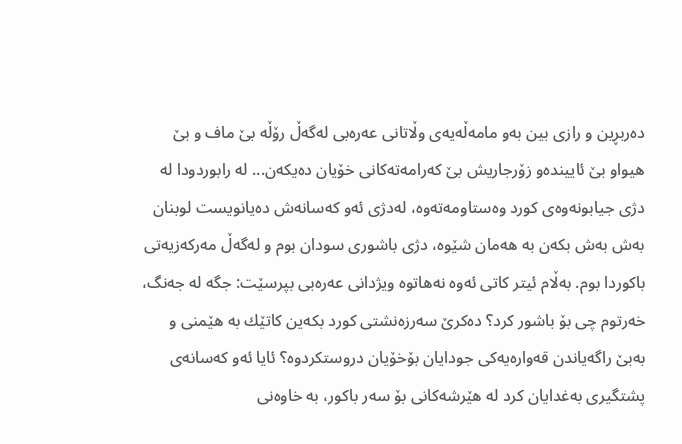ده‌ربڕین و رازی بین به‌و مامه‌ڵه‌یه‌ی‌ وڵاتانی‌ عه‌ره‌بی له‌گه‌ڵ رۆڵه‌ بێ ماف و بێ هیواو بێ ئایینده‌و زۆرجاریش بێ كه‌رامه‌ته‌كانی‌ خۆیان ده‌یكه‌ن... له‌ رابوردودا له‌ دژی‌ جیابونه‌وه‌ی‌ كورد وه‌ستاومه‌ته‌وه‌، له‌دژی‌ ئه‌و كه‌سانه‌ش ده‌یانویست لوبنان به‌ش به‌ش بكه‌ن به‌ هه‌مان شێوه‌، دژی‌ باشوری‌ سودان بوم و له‌گه‌ڵ مه‌ركه‌زیه‌تی‌ باكوردا بوم. به‌ڵام ئیتر كاتی‌ ئه‌وه‌ نه‌هاتوه‌ ویژدانی‌ عه‌ره‌بی بپرسێت: جگه‌ له‌ جه‌نگ، خه‌رتوم چی بۆ باشور كرد؟ ده‌كرێ سه‌رزه‌نشتی كورد بكه‌ین كاتێك به‌ هێمنی و به‌بێ راگه‌یاندن قه‌واره‌یه‌كی‌ جودایان بۆخۆیان دروستكردوه‌؟ ئایا ئه‌و كه‌سانه‌ی‌ پشتگیری‌ به‌غدایان كرد له‌ هێرشه‌كانی‌ بۆ سه‌ر باكور، به‌ خاوه‌نی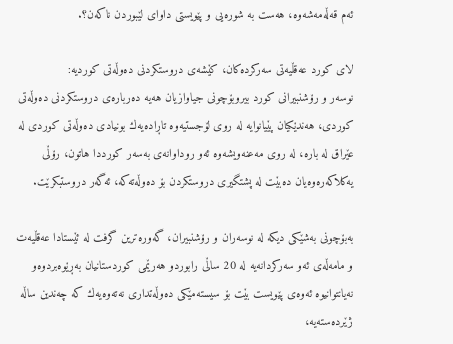ئه‌م قه‌ڵه‌مه‌شه‌وه‌، هه‌ست به‌ شوره‌یی و پێویستی‌ داوای‌ لێبوردن ناكه‌ن؟.

لای‌ كورد عه‌قڵیه‌تی سه‌ركرده‌كان، كێشه‌ی‌ دروستكردنی ده‌وڵه‌تی كوردیه:
نوسه‌ر و رۆشنبیرانی‌ كورد بیروبۆچونی جیاوازیان هه‌یه‌ ده‌رباره‌ی‌ دروستكردنی ده‌وڵه‌تی كوردی، هه‌ندێكیان پێیانوایه‌ له‌ روی‌ لۆجستیه‌وه‌ تاڕاده‌یه‌ك بونیادی ده‌وڵه‌تی‌ كوردی‌ له‌ عێراق له‌ باره‌، له‌ روی‌ مه‌عنه‌ویشه‌وه‌ ئه‌و روداوانه‌ی‌ به‌سه‌ر كورددا هاتون، رۆڵی‌ یه‌كلاكه‌ره‌وه‌یان ده‌بێت له‌ پشتگیری‌ دروستكردن بۆ ده‌وڵه‌ته‌كه‌، ئه‌گه‌ر دروستبكرێت.

به‌بۆچونی‌ به‌شێكی دیكه‌ له‌ نوسه‌ران و رۆشنبیران، گه‌وره‌ترین گرفت له‌ ئێستادا عه‌قڵیه‌ت و مامه‌ڵه‌ی‌ ئه‌و سه‌ركردانه‌یه‌ له‌ 20 ساڵی‌ رابوردو هه‌رێمی‌ كوردستانیان به‌ڕێوه‌بردوه‌و نه‌یانتوانیوه‌ ئه‌وه‌ی‌ پێویست بێت بۆ سیسته‌مێكی ده‌وڵه‌تداری‌ نه‌ته‌وه‌یه‌ك كه‌ چه‌ندین ساڵه‌ ژێرده‌سته‌یه‌،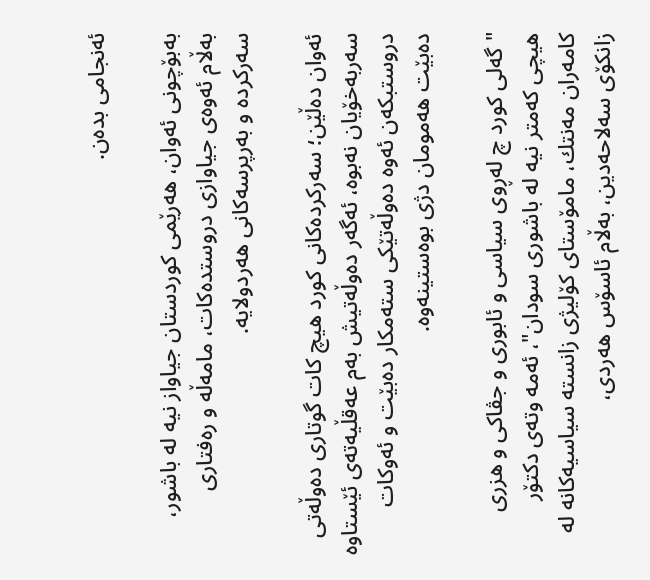ئه‌نجامی‌ بده‌ن.

به‌بۆچونی ئه‌وان، هه‌رێمی‌ كوردستان جیاواز نیه‌ له‌ باشور، به‌ڵام ئه‌وه‌ی‌ جیاوازی‌ دروستده‌كات، مامه‌ڵه ‌و ره‌فتاری‌ سه‌ركرده‌ و به‌رپرسه‌كانی‌ هه‌ردولایه‌.

ئه‌وان ده‌ڵێن؛ سه‌ركرده‌كانی‌ كورد هیچ كات گوتاری‌ ده‌وڵه‌تی‌ سه‌ربه‌خۆیان نه‌بوه‌، ئه‌گه‌ر ده‌وڵه‌تیش به‌م عه‌قڵیه‌ته‌ی‌ ئێستاوه‌ دروستبكه‌ن ئه‌وه‌ ده‌وڵه‌تێكی‌ سته‌مكار ده‌بێت و ئه‌وكات ده‌بێت هه‌مومان دژی‌ بوه‌ستینه‌وه‌.

"گه‌لی‌ كورد چ له‌ڕوی‌ سیاسی‌ ‌و ئابوری‌ ‌و جڤاكی‌ ‌و هزری‌ هیچی‌ كه‌متر نیه‌ له‌ باشوری‌ سودان"، ئه‌مه‌‌ وته‌ی‌ دكتۆر كامه‌ران مه‌نتك، مامۆستای‌ كۆلیژی‌ زانسته‌ سیاسیه‌كانه‌ له‌ زانكۆی‌ سه‌لاحه‌دین، به‌ڵام ئاسۆس هه‌ردی،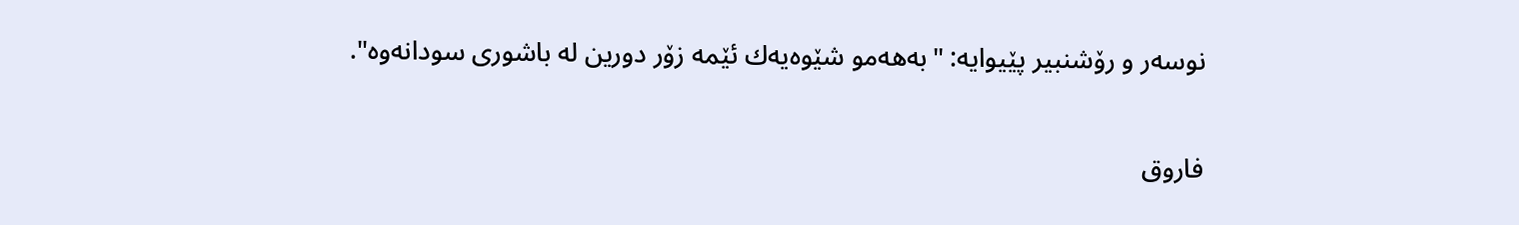نوسه‌ر و رۆشنبیر پێیوایه: "به‌هه‌مو شێوه‌یه‌ك ئێمه‌ زۆر دورین له‌ باشوری‌ سودانه‌وه‌".

فاروق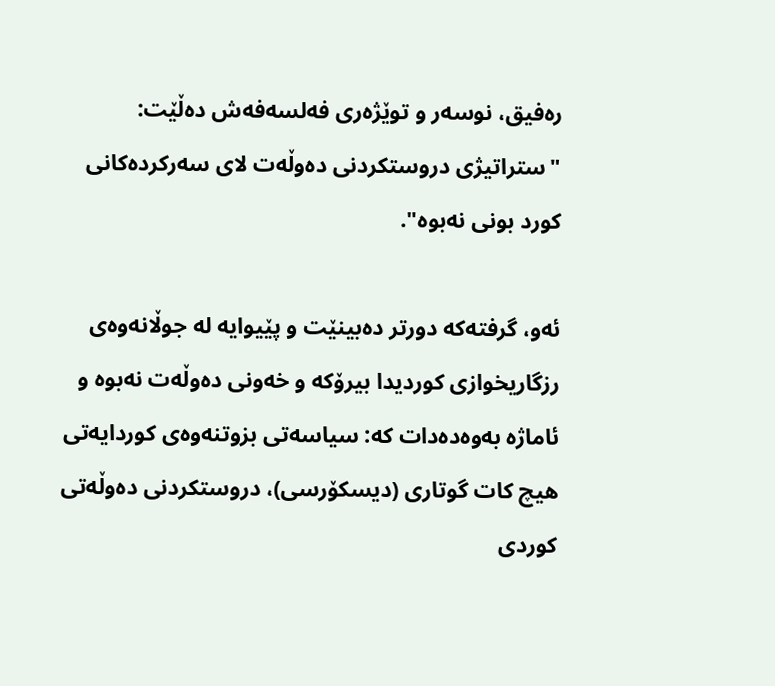ره‌فیق، نوسه‌ر و توێژه‌ری‌ فه‌لسه‌فه‌ش ده‌ڵێت‌: "ستراتیژی‌ دروستكردنی‌ ده‌وڵه‌ت لای‌ سه‌ركرده‌كانی‌ كورد بونی‌ نه‌بوه‌".

ئه‌و، گرفته‌كه‌ دورتر ده‌بینێت و پێیوایه‌ له‌ جوڵانه‌وه‌ی‌‌ رزگاریخوازی‌ كوردیدا بیرۆكه‌ و خه‌ونی ده‌وڵه‌ت نه‌بوه‌ و ئاماژه‌ به‌وه‌ده‌دات كه‌: سیاسه‌تی‌ بزوتنه‌وه‌ی‌ كوردایه‌تی‌ هیچ كات گوتاری‌ (دیسكۆرسی‌)، دروستكردنی‌ ده‌وڵه‌تی‌ كوردی‌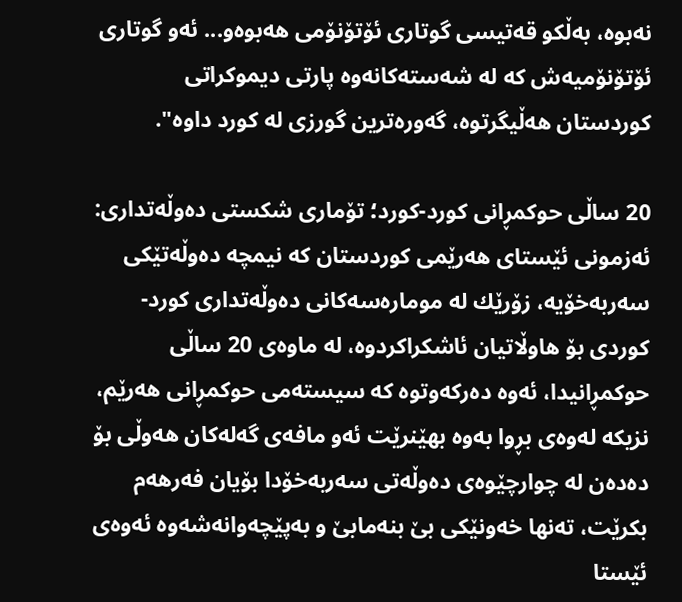نه‌بوه‌، به‌ڵكو قه‌تیسی‌ گوتاری‌ ئۆتۆنۆمی‌ هه‌بوه‌و... ئه‌و گوتاری‌ ئۆتۆنۆمیه‌ش‌ كه‌ له‌ شه‌سته‌كانه‌وه‌ پارتی‌ دیموكراتی‌ كوردستان هه‌ڵیگرتوه‌، گه‌وره‌ترین گورزی‌ له ‌كورد داوه‌".

20 ساڵی‌ حوكمڕانی كورد-كورد‌؛ تۆماری‌ شكستی‌ ده‌وڵه‌تداری:
ئه‌زمونی‌ ئێستای‌ هه‌رێمی‌ كوردستان كه‌ نیمچه‌ ده‌وڵه‌تێكی سه‌ربه‌خۆیه‌، زۆرێك له‌ موماره‌سه‌كانی‌ ده‌وڵه‌تداری‌ كورد-كوردی‌ بۆ هاوڵاتیان ئاشكراكردوه‌‌، له‌ ماوه‌ی‌ 20 ساڵی‌ حوكمڕانیدا، ئه‌وه‌ ده‌ركه‌وتوه‌‌ كه‌ سیسته‌می حوكمڕانی هه‌رێم، نزیكه‌ له‌وه‌ی بڕوا به‌وه‌ بهێنرێت‌ ئه‌و مافه‌ی‌ گه‌له‌كان هه‌وڵی‌ بۆ ده‌ده‌ن له‌ چوارچێوه‌ی‌ ده‌وڵه‌تی سه‌ربه‌خۆدا بۆیان فه‌رهه‌م بكرێت، ته‌نها خه‌ونێكی بێ بنه‌مابێ و به‌پێچه‌وانه‌شه‌وه‌ ئه‌وه‌ی‌ ئێستا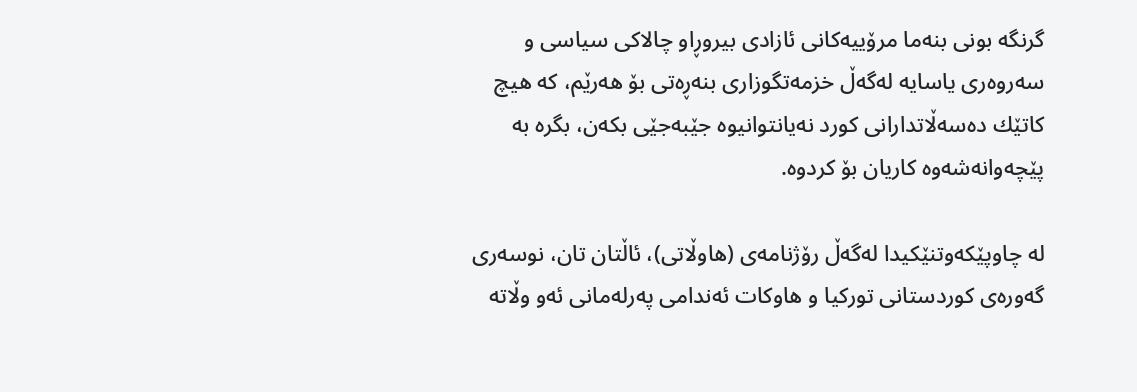گرنگه‌ بونی‌ بنه‌ما مرۆییه‌كانی‌ ئازادی‌ بیروڕاو چالاكی سیاسی و سه‌روه‌ری‌ یاسایه‌ له‌گه‌ڵ خزمه‌تگوزاری‌ بنه‌ڕه‌تی بۆ هه‌رێم، كه‌ هیچ كاتێك ده‌سه‌ڵاتدارانی كورد نه‌یانتوانیوه‌ جێبه‌جێی‌ بكه‌ن، بگره‌ به‌ پێچه‌وانه‌شه‌وه‌ كاریان بۆ كردوه‌.

له‌ چاوپێكه‌وتنێكیدا له‌گه‌ڵ رۆژنامه‌ی‌ (هاوڵاتی)، ئاڵتان تان، نوسه‌ری‌ گه‌وره‌ی‌ كوردستانی‌ توركیا و هاوكات ئه‌ندامی په‌رله‌مانی‌ ئه‌و وڵاته‌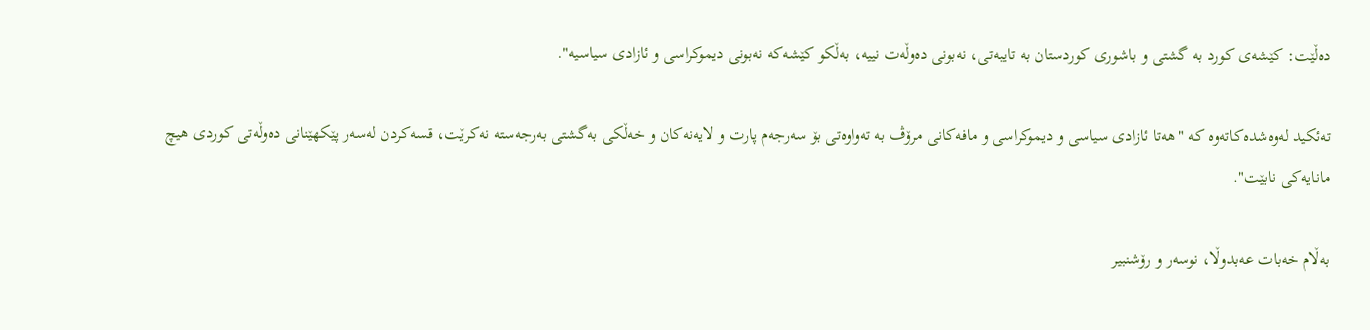ده‌ڵێت‌: کێشه‌ی کورد به ‌گشتی و باشوری کوردستان به‌ تایبه‌تی‌، نه‌بونی ده‌وڵه‌ت نییه،‌ به‌ڵکو كێشه‌که‌ نه‌بونی دیموکراسی و ئازادی‌ سیاسیه‌".

ته‌ئكید له‌وه‌شده‌كاته‌وه‌ كه‌ "هه‌تا ئازادی سیاسی و دیموکراسی و مافه‌کانی مرۆڤ به‌ ته‌واوه‌تی بۆ سه‌رجه‌م پارت و لایه‌نه‌کان و خه‌ڵکی به‌گشتی به‌رجه‌سته‌ نه‌کرێت، قسه‌کردن له‌سه‌ر پێکهێنانی ده‌وڵه‌تی‌ كوردی‌ هیچ مانایه‌کی نابێت".

به‌ڵام خه‌بات عه‌بدوڵا، نوسه‌ر و رۆشنبیر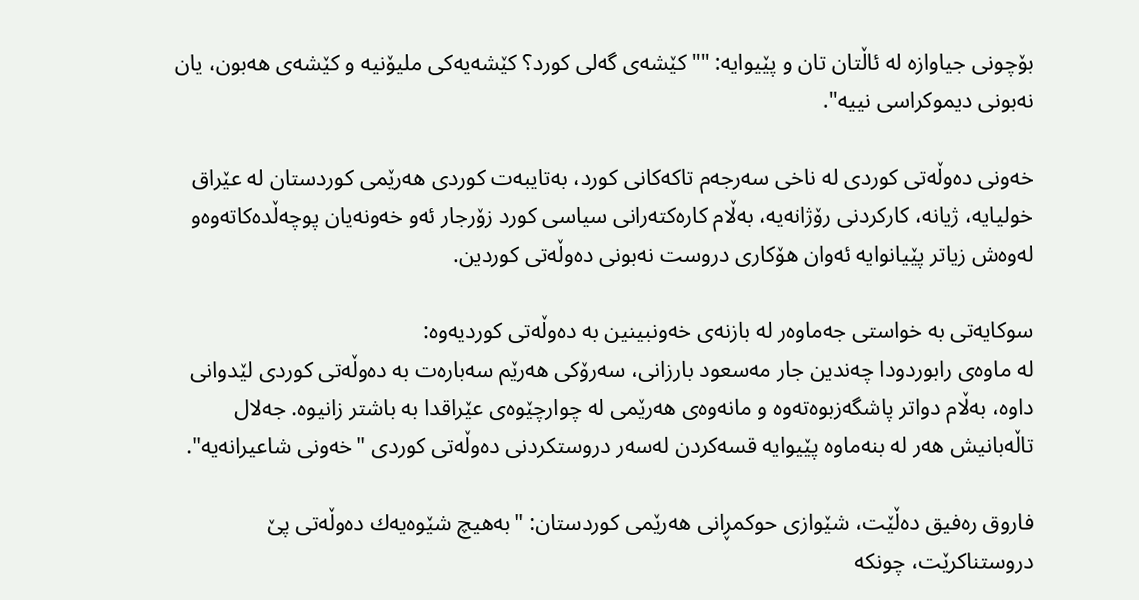بۆچونی‌ جیاوازه‌ له‌ ئاڵتان تان و پێیوایه‌: ""كێشه‌ی‌ گه‌لی‌ كورد؟ كێشه‌یه‌كی ملیۆنیه‌ و كێشه‌ی‌ هه‌بون، یان نه‌بونی دیموكراسی نییه‌".

خه‌ونی ده‌وڵه‌تی كوردی‌ له‌ ناخی سه‌رجه‌م تاكه‌كانی‌ كورد، به‌تایبه‌ت كوردی‌ هه‌رێمی كوردستان له‌ عێراق خولیایه‌، ژیانه‌، كاركردنی رۆژانه‌یه‌، به‌ڵام كاره‌كته‌رانی سیاسی كورد زۆرجار ئه‌و خه‌ونه‌یان پوچه‌ڵده‌كاته‌وه‌و له‌وه‌ش زیاتر پێیانوایه‌ ئه‌وان هۆكاری‌ دروست نه‌بونی ده‌وڵه‌تی كوردین.

سوكایه‌تی به‌ خواستی‌ جه‌ماوه‌ر‌ له‌ بازنه‌ی‌ خه‌ونبینین به‌ ده‌وڵه‌تی كوردیه‌وه‌:
له‌ ماوه‌ی‌ رابوردودا چه‌ندین جار مه‌سعود بارزانی، سه‌رۆكی هه‌رێم سه‌باره‌ت به‌ ده‌وڵه‌تی كوردی‌ لێدوانی‌ داوه‌، به‌ڵام دواتر پاشگه‌زبوه‌ته‌وه ‌و مانه‌وه‌ی‌ هه‌رێمی له‌ چوارچێوه‌ی‌ عێراقدا به‌ باشتر زانیوه‌. جه‌لال تاڵه‌بانیش هه‌ر له‌ بنه‌ماوه‌ پێیوایه‌ قسه‌كردن له‌سه‌ر دروستكردنی ده‌وڵه‌تی كوردی‌ "خه‌ونی شاعیرانه‌یه‌".

فاروق ره‌فیق ده‌ڵێت، شێوازی‌ حوكمڕانی هه‌رێمی‌ كوردستان: "به‌هیچ شێوه‌یه‌ك ده‌وڵه‌تی‌ پێ دروستناكرێت، چونكه‌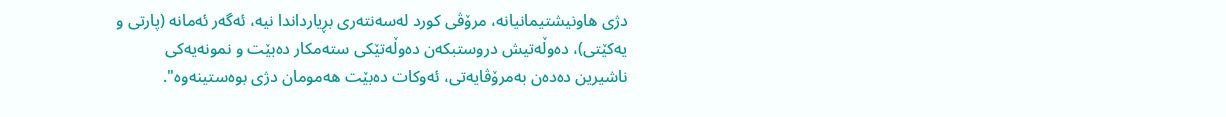دژی‌ هاونیشتیمانیانه‌، مرۆڤی‌ كورد له‌سه‌نته‌ری‌ بڕیارداندا نیه‌، ئه‌گه‌ر ئه‌مانه‌ (پارتی و یه‌كێتی‌)، ده‌وڵه‌تیش دروستبكه‌ن ده‌وڵه‌تێكی‌ سته‌مكار ده‌بێت و نمونه‌یه‌كی‌ ناشیرین ده‌ده‌ن به‌مرۆڤایه‌تی‌، ئه‌وكات ده‌بێت هه‌مومان دژی‌ بوه‌ستینه‌وه‌".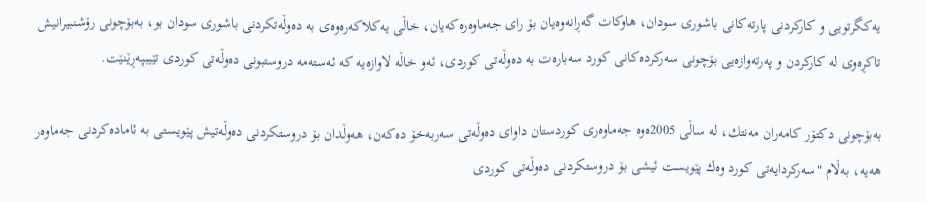یه‌كگرتویی و كاركردنی پارته‌كانی باشوری‌ سودان، هاوكات گه‌ڕانه‌وه‌یان بۆ رای‌ جه‌ماوه‌ره‌كه‌یان، خاڵی‌ یه‌كلاكه‌ره‌وه‌ی‌ به‌ ده‌وڵه‌تكردنی باشوری‌ سودان بو، به‌بۆچونی رۆشنبیرانیش تاكڕه‌وی‌ له‌ كاركردن و په‌رته‌وازه‌یی بۆچونی‌ سه‌ركرده‌كانی‌ كورد سه‌باره‌ت به‌ ده‌وڵه‌تی كوردی‌، ئه‌و خاڵه‌ لاوازه‌یه‌ كه‌ ئه‌سته‌مه‌ دروستبونی ده‌وڵه‌تی كوردی تێیبپه‌ڕێنێت.

به‌بۆچونی‌ دكتۆر كامه‌ران مه‌نتك، له‌ ساڵی‌ 2005ه‌وه‌ جه‌ماوه‌ری‌ كوردستان داوای‌ ده‌وڵه‌تی‌ سه‌ربه‌خۆ ده‌كه‌ن، هه‌وڵدان بۆ دروستكردنی‌ ده‌وڵه‌تیش پێویستی‌ به‌ ئاماده‌كردنی‌ جه‌ماوه‌ر هه‌یه‌، به‌ڵام "سه‌ركردایه‌تی‌ كورد وه‌ك پێویست ئیشی‌ بۆ دروستكردنی‌ ده‌وڵه‌تی‌ كوردی‌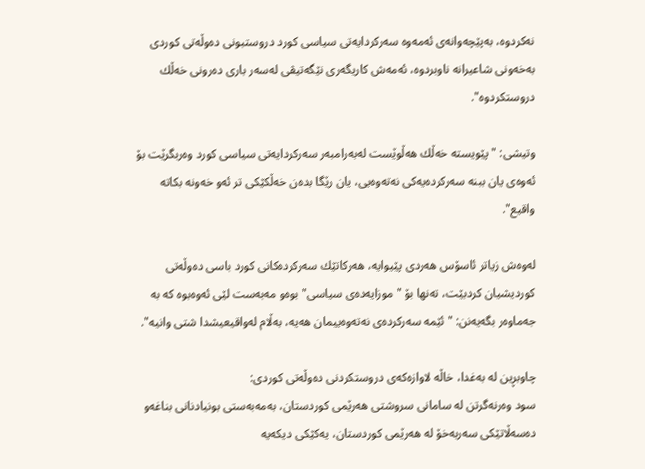نه‌كردوه‌، به‌پێچه‌وانه‌ی‌ ئه‌مه‌وه‌ سه‌ركردایه‌تی‌ سیاسی‌ كورد دروستبونی‌ ده‌وڵه‌تی‌ كوردی‌ به‌خه‌ونی‌ شاعیرانه‌ ناوبردوه‌، ئه‌مه‌ش كاریگه‌ری‌ نێگه‌تیڤی‌ له‌سه‌ر باری‌ ده‌رونی‌ خه‌ڵك دروستكردوه‌".

وتیشی: "پێویسته‌ خه‌ڵك هه‌ڵوێست له‌به‌رامبه‌ر سه‌ركردایه‌تی‌ سیاسی‌ كورد وه‌ربگرێت بۆ ئه‌وه‌ی‌ یان ببنه‌ سه‌ركرده‌یه‌كی‌ نه‌ته‌وه‌یی،‌ یان رێگا بده‌ن‌ خه‌ڵكێكی‌ تر ئه‌و خه‌ونه‌ بكاته‌ واقیع".

له‌وه‌ش زیاتر ئاسۆس هه‌ردی‌ پێیوایه‌،‌ هه‌ركاتێك سه‌ركرده‌كانی كورد باسی‌ ده‌وڵه‌تی‌ كوردیشیان كردبێت، ته‌نها بۆ "موزایه‌ده‌ی‌ سیاسی" بوه‌و مه‌به‌ست لێی‌ ئه‌وه‌بوه‌ كه‌ به‌ جه‌ماوه‌ر بگه‌یه‌نن: "ئێمه‌ سه‌ركرده‌ی‌ نه‌ته‌وه‌ییمان هه‌یه‌، به‌ڵام له‌واقیعیشدا شتی‌ وانیه‌".

چاوبڕین له‌ به‌غدا، خاڵه‌ لاوازه‌كه‌ی‌ دروستكردنی ده‌وڵه‌تی كوردی‌:
سود وه‌رنه‌گرتن له‌ سامانی‌ سروشتی‌ هه‌رێمی‌ كوردستان، به‌مه‌به‌ستی‌ بونیادنانی‌ بناغه‌و ده‌سه‌ڵاتێكی سه‌ربه‌خۆ له‌ هه‌رێمی كوردستان، یه‌كێكی‌ دیكه‌یه‌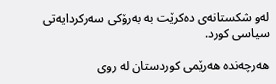له‌و شكستانه‌ی‌ ده‌كرێت به‌ به‌رۆكی سه‌ركردایه‌تی سیاسی كورد.

هه‌رچه‌نده‌ هه‌رێمی كوردستان له‌ روی‌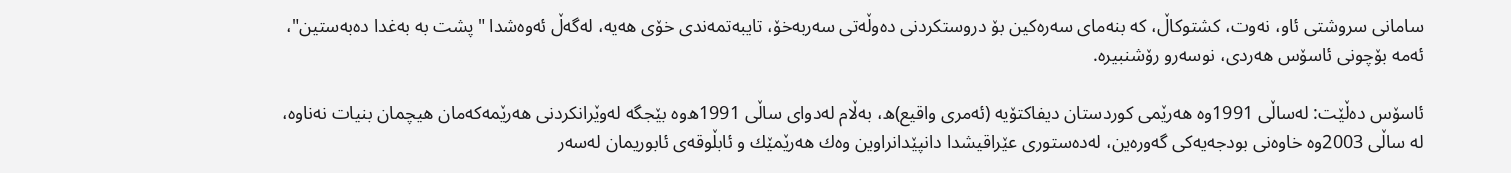سامانی‌ سروشتی‌ ئاو، نه‌وت، كشتوكاڵ، كه‌ بنه‌مای‌ سه‌ره‌كین بۆ دروستكردنی‌ ده‌وڵه‌تی سه‌ربه‌خۆ، تایبه‌تمه‌ندی خۆی‌ هه‌یه‌، له‌گه‌ڵ ئه‌وه‌شدا "پشت به‌ به‌غدا ده‌به‌ستین"، ئه‌مه‌ بۆچونی‌ ئاسۆس هه‌ردی‌، نوسه‌رو رۆشنبیره‌.

ئاسۆس ده‌ڵێت: له‌ساڵی‌ 1991وه‌ هه‌رێمی‌ كوردستان دیفاكتۆیه‌ (ئه‌مری‌ واقیع)ه‌، به‌ڵام له‌دوای‌ ساڵی‌ 1991ه‌وه‌ بێجگه‌ له‌وێرانكردنی‌ هه‌رێمه‌كه‌مان هیچمان بنیات نه‌ناوه‌، له‌ ساڵی‌ 2003وه‌ خاوه‌نی‌ بودجه‌یه‌كی‌ گه‌وره‌ین، له‌ده‌ستوری‌ عێراقیشدا دانپێدانراوین وه‌ك هه‌رێمێك ‌و ئابڵوقه‌ی‌ ئابوریمان له‌سه‌ر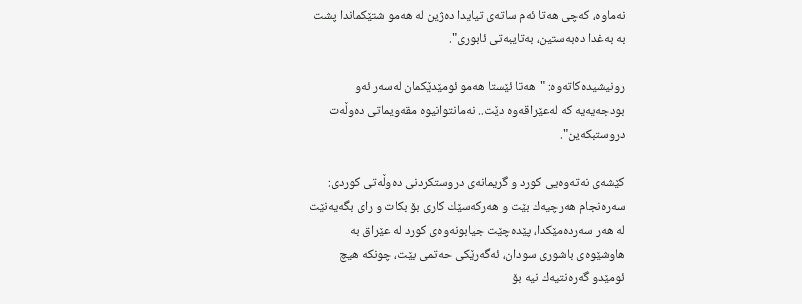نه‌ماوه‌، كه‌چی هه‌تا ئه‌م ساته‌ی‌ تیایدا ده‌ژین له‌ هه‌مو شتێكماندا پشت به‌ به‌غدا ده‌به‌ستین، به‌تایبه‌تی‌ ئابوری‌".

رونیشیده‌كاته‌وه‌: "هه‌تا ئێستا هه‌مو ئومێدێكمان له‌سه‌ر ئه‌و بودجه‌یه‌یه‌ كه‌ له‌عێراقه‌وه‌ دێت.. نه‌مانتوانیوه‌ مقه‌ویماتی‌ ده‌وڵه‌ت دروستبكه‌ین".

كێشه‌ی‌ نه‌ته‌وه‌یی كورد و گریمانه‌ی‌ دروستكردنی ده‌وڵه‌تی كوردی‌:
سه‌ره‌نجام هه‌رچیه‌ك بێت و هه‌ركه‌سێك كاری بۆ بكات و رای بگه‌یه‌نێت له‌ هه‌ر سه‌رده‌مێكدا، پێده‌چێت جیابونه‌وه‌ی‌ كورد له‌ عێراق به‌ هاوشێوه‌ی‌ باشوری‌ سودان، ئه‌گه‌رێكی‌ حه‌تمی بێت، چونكه‌ هیچ ئومێدو گه‌ره‌نتیه‌ك نیه‌ بۆ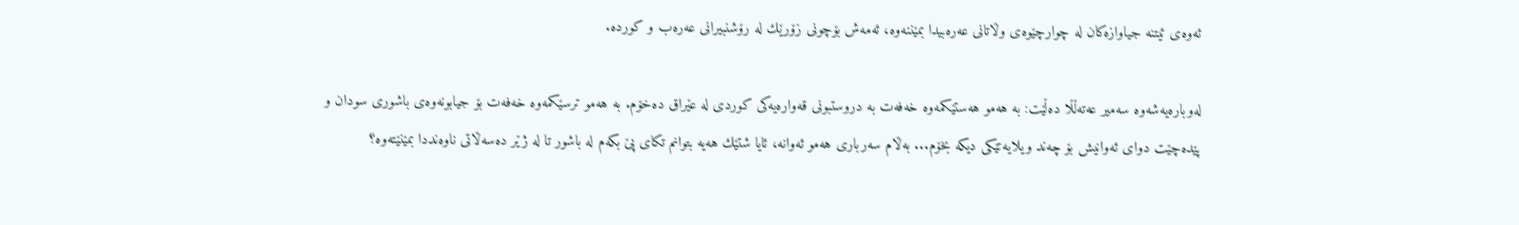ئه‌وه‌ی‌ ئیتنه‌ جیاوازه‌كان له‌ چوارچێوه‌ی‌ وڵاتانی‌ عه‌ره‌بیدا بمێننه‌وه‌، ئه‌مه‌ش بۆچونی‌ زۆرێك له‌ رۆشنبیرانی‌ عه‌ره‌ب و كورده‌.

له‌وباره‌یه‌شه‌وه‌ سه‌میر عه‌ته‌ڵڵا ده‌ڵێت: به‌ هه‌مو هه‌ستێكمه‌وه‌ خه‌فه‌ت به‌ دروستبونی قه‌واره‌یه‌كی كوردی له‌ عێراق ده‌خۆم. به‌ هه‌مو ترسێكمه‌وه‌ خه‌فه‌ت بۆ جیابونه‌وه‌ی‌ باشوری‌ سودان و پێده‌چێت دوای‌ ئه‌وانیش بۆ چه‌ند ویلایه‌تێكی دیكه‌ بخۆم... به‌ڵام سه‌رباری‌ هه‌مو ئه‌وانه‌، ئایا شتێك هه‌یه‌ بتوانم تكای‌ پێ بكه‌م له‌ باشور تا له‌ ژێر ده‌سه‌ڵاتی ناوه‌نددا بمێنێته‌وه‌؟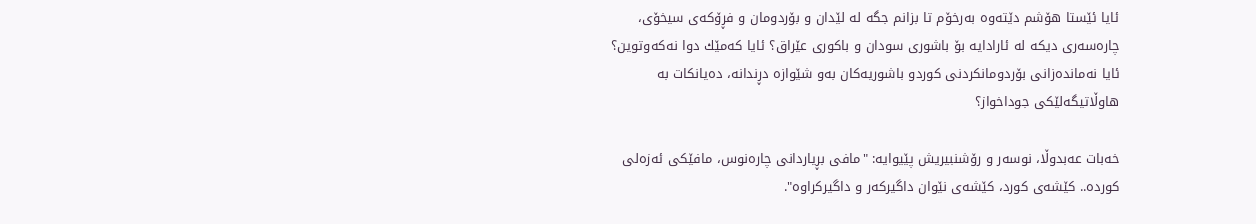ئایا ئێستا هۆشم دێته‌وه‌ به‌رخۆم تا بزانم جگه‌ له‌ لێدان و بۆردومان و فڕۆكه‌ی‌ سیخۆی‌، چاره‌سه‌ری‌ دیكه‌ له‌ ئارادایه‌ بۆ باشوری‌ سودان و باكوری‌ عێراق؟ ئایا كه‌مێك دوا نه‌كه‌وتوین؟ ئایا نه‌مانده‌زانی‌ بۆردومانكردنی‌ كوردو باشوریه‌كان به‌و شێوازه‌ دڕندانه‌، ده‌یانكات به‌ هاوڵاتیگه‌لێكی جوداخواز؟

خه‌بات عه‌بدوڵا، نوسه‌ر و رۆشنبیریش پێیوایه‌: "مافی بڕیاردانی‌ چاره‌نوس، مافێكی ئه‌زه‌لی‌ كورده‌.. كێشه‌ی‌ كورد، كێشه‌ی‌ نێوان داگیركه‌ر و داگیركراوه".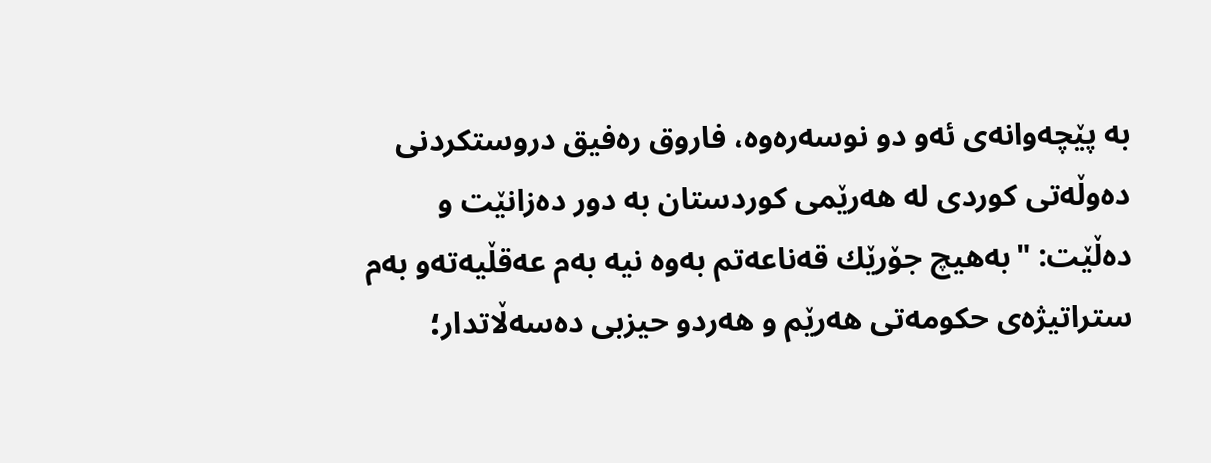به‌ پێچه‌وانه‌ی‌ ئه‌و دو نوسه‌ره‌وه‌، فاروق ره‌فیق دروستكردنی ده‌وڵه‌تی كوردی‌ له‌ هه‌رێمی‌ كوردستان به‌ دور ده‌زانێت و ده‌ڵێت: "به‌هیچ جۆرێك قه‌ناعه‌تم به‌وه‌ نیه‌ به‌م عه‌قڵیه‌ته‌و به‌م ستراتیژه‌ی‌‌ حكومه‌تی‌ هه‌رێم ‌و هه‌ردو حیزبی‌ ده‌سه‌ڵاتدار؛‌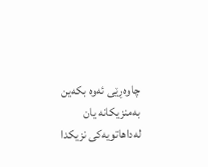چاوه‌ڕێی‌ ئه‌وه‌ بكه‌ین به‌منزیكانه‌ یان له‌داهاتویه‌كی‌ نزیكدا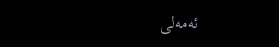ئه‌مه‌لی‌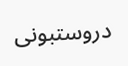دروستبونی‌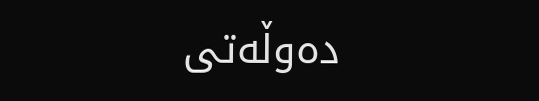ده‌وڵه‌تی‌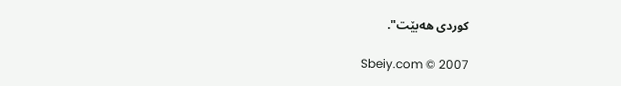كوردی‌ هه‌بێت".

Sbeiy.com © 2007